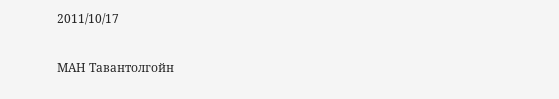2011/10/17

МАН Тавантолгойн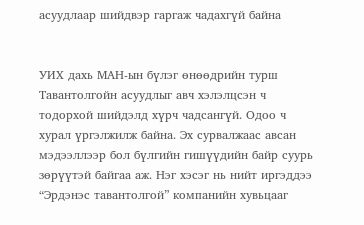асуудлаар шийдвэр гаргаж чадахгүй байна


УИХ дахь МАН-ын бүлэг өнөөдрийн турш Тавантолгойн асуудлыг авч хэлэлцсэн ч тодорхой шийдэлд хүрч чадсангүй. Одоо ч хурал үргэлжилж байна. Эх сурвалжаас авсан мэдээллээр бол бүлгийн гишүүдийн байр суурь зөрүүтэй байгаа аж. Нэг хэсэг нь нийт иргэддээ “Эрдэнэс тавантолгой” компанийн хувьцааг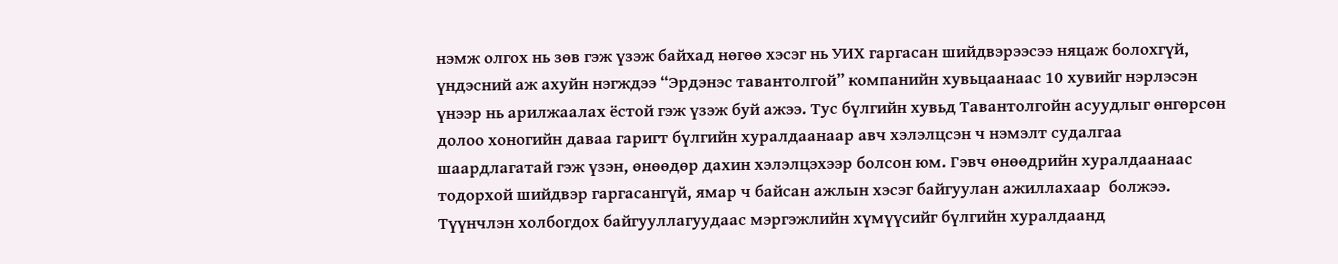нэмж олгох нь зөв гэж үзэж байхад нөгөө хэсэг нь УИХ гаргасан шийдвэрээсээ няцаж болохгүй, үндэсний аж ахуйн нэгждээ “Эрдэнэс тавантолгой” компанийн хувьцаанаас 10 хувийг нэрлэсэн үнээр нь арилжаалах ёстой гэж үзэж буй ажээ. Тус бүлгийн хувьд Тавантолгойн асуудлыг өнгөрсөн долоо хоногийн даваа гаригт бүлгийн хуралдаанаар авч хэлэлцсэн ч нэмэлт судалгаа шаардлагатай гэж үзэн, өнөөдөр дахин хэлэлцэхээр болсон юм. Гэвч өнөөдрийн хуралдаанаас тодорхой шийдвэр гаргасангүй, ямар ч байсан ажлын хэсэг байгуулан ажиллахаар  болжээ.   Түүнчлэн холбогдох байгууллагуудаас мэргэжлийн хүмүүсийг бүлгийн хуралдаанд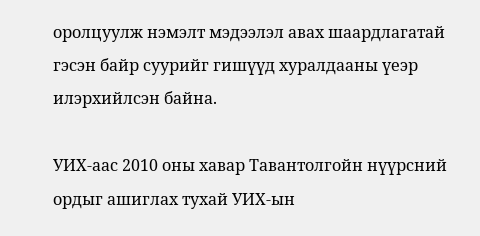оролцуулж нэмэлт мэдээлэл авах шаардлагатай гэсэн байр суурийг гишүүд хуралдааны үеэр илэрхийлсэн байна.

УИХ-аас 2010 оны хавар Тавантолгойн нүүрсний ордыг ашиглах тухай УИХ-ын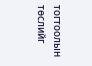тогтоолын төслийг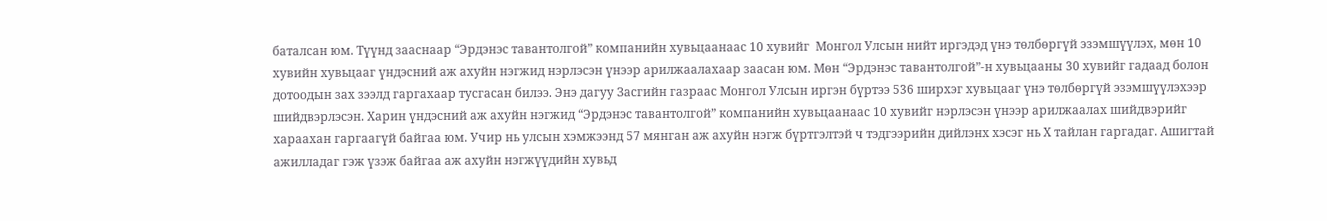баталсан юм. Түүнд зааснаар “Эрдэнэс тавантолгой” компанийн хувьцаанаас 10 хувийг  Монгол Улсын нийт иргэдэд үнэ төлбөргүй эзэмшүүлэх, мөн 10 хувийн хувьцааг үндэсний аж ахуйн нэгжид нэрлэсэн үнээр арилжаалахаар заасан юм. Мөн “Эрдэнэс тавантолгой”-н хувьцааны 30 хувийг гадаад болон дотоодын зах зээлд гаргахаар тусгасан билээ. Энэ дагуу Засгийн газраас Монгол Улсын иргэн бүртээ 536 ширхэг хувьцааг үнэ төлбөргүй эзэмшүүлэхээр шийдвэрлэсэн. Харин үндэсний аж ахуйн нэгжид “Эрдэнэс тавантолгой” компанийн хувьцаанаас 10 хувийг нэрлэсэн үнээр арилжаалах шийдвэрийг хараахан гаргаагүй байгаа юм. Учир нь улсын хэмжээнд 57 мянган аж ахуйн нэгж бүртгэлтэй ч тэдгээрийн дийлэнх хэсэг нь Х тайлан гаргадаг. Ашигтай ажилладаг гэж үзэж байгаа аж ахуйн нэгжүүдийн хувьд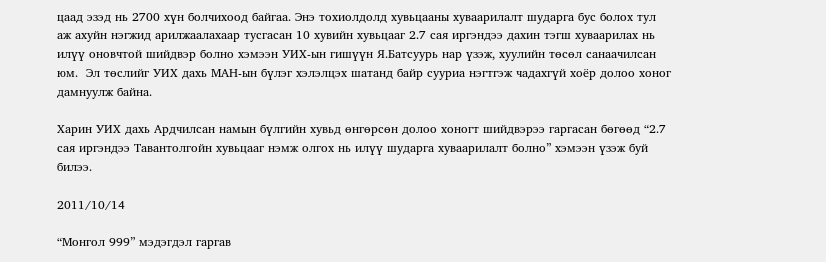цаад эзэд нь 2700 хүн болчихоод байгаа. Энэ тохиолдолд хувьцааны хуваарилалт шударга бус болох тул аж ахуйн нэгжид арилжаалахаар тусгасан 10 хувийн хувьцааг 2.7 сая иргэндээ дахин тэгш хуваарилах нь илүү оновчтой шийдвэр болно хэмээн УИХ-ын гишүүн Я.Батсуурь нар үзэж, хуулийн төсөл санаачилсан юм.  Эл төслийг УИХ дахь МАН-ын бүлэг хэлэлцэх шатанд байр сууриа нэгтгэж чадахгүй хоёр долоо хоног дамнуулж байна.

Харин УИХ дахь Ардчилсан намын бүлгийн хувьд өнгөрсөн долоо хоногт шийдвэрээ гаргасан бөгөөд “2.7 сая иргэндээ Тавантолгойн хувьцааг нэмж олгох нь илүү шударга хуваарилалт болно” хэмээн үзэж буй билээ.

2011/10/14

“Монгол 999” мэдэгдэл гаргав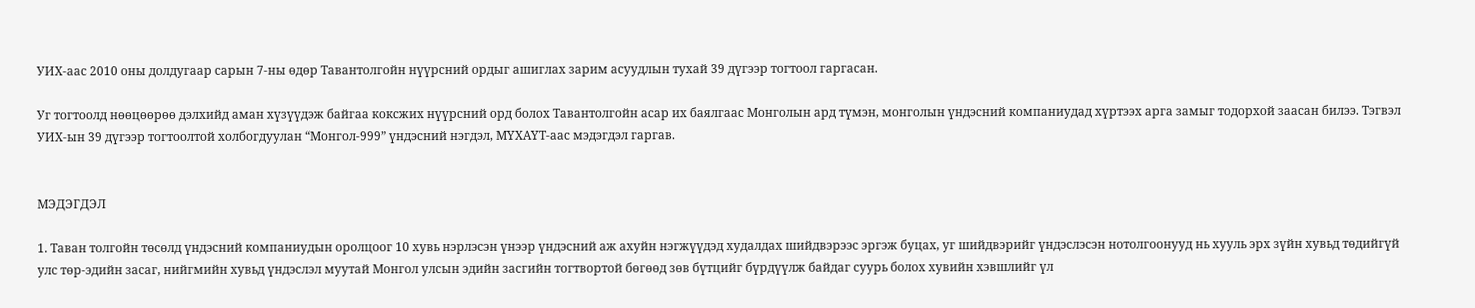УИХ-аас 2010 оны долдугаар сарын 7-ны өдөр Тавантолгойн нүүрсний ордыг ашиглах зарим асуудлын тухай 39 дүгээр тогтоол гаргасан.

Уг тогтоолд нөөцөөрөө дэлхийд аман хүзүүдэж байгаа коксжих нүүрсний орд болох Тавантолгойн асар их баялгаас Монголын ард түмэн, монголын үндэсний компаниудад хүртээх арга замыг тодорхой заасан билээ. Тэгвэл УИХ-ын 39 дүгээр тогтоолтой холбогдуулан “Монгол-999” үндэсний нэгдэл, МҮХАҮТ-аас мэдэгдэл гаргав.


МЭДЭГДЭЛ

1. Таван толгойн төсөлд үндэсний компаниудын оролцоог 10 хувь нэрлэсэн үнээр үндэсний аж ахуйн нэгжүүдэд худалдах шийдвэрээс эргэж буцах, уг шийдвэрийг үндэслэсэн нотолгоонууд нь хууль эрх зүйн хувьд төдийгүй улс төр-эдийн засаг, нийгмийн хувьд үндэслэл муутай Монгол улсын эдийн засгийн тогтвортой бөгөөд зөв бүтцийг бүрдүүлж байдаг суурь болох хувийн хэвшлийг үл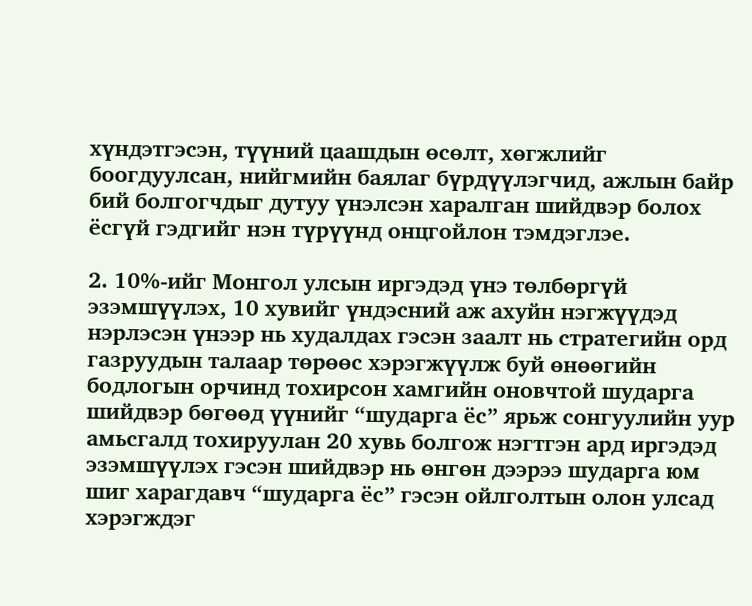хүндэтгэсэн, түүний цаашдын өсөлт, хөгжлийг боогдуулсан, нийгмийн баялаг бүрдүүлэгчид, ажлын байр бий болгогчдыг дутуу үнэлсэн харалган шийдвэр болох ёсгүй гэдгийг нэн түрүүнд онцгойлон тэмдэглэе.

2. 10%-ийг Монгол улсын иргэдэд үнэ төлбөргүй эзэмшүүлэх, 10 хувийг үндэсний аж ахуйн нэгжүүдэд нэрлэсэн үнээр нь худалдах гэсэн заалт нь стратегийн орд газруудын талаар төрөөс хэрэгжүүлж буй өнөөгийн бодлогын орчинд тохирсон хамгийн оновчтой шударга шийдвэр бөгөөд үүнийг “шударга ёс” ярьж сонгуулийн уур амьсгалд тохируулан 20 хувь болгож нэгтгэн ард иргэдэд эзэмшүүлэх гэсэн шийдвэр нь өнгөн дээрээ шударга юм шиг харагдавч “шударга ёс” гэсэн ойлголтын олон улсад хэрэгждэг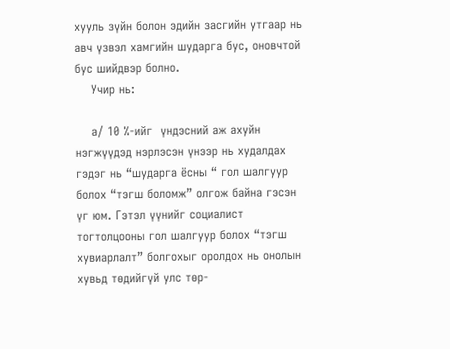хууль зүйн болон эдийн засгийн утгаар нь авч үзвэл хамгийн шударга бус, оновчтой бус шийдвэр болно.
    Учир нь:

    а/ 10 %-ийг  үндэсний аж ахуйн нэгжүүдэд нэрлэсэн үнээр нь худалдах гэдэг нь “шударга ёсны “ гол шалгуур болох “тэгш боломж” олгож байна гэсэн үг юм. Гэтэл үүнийг социалист тогтолцооны гол шалгуур болох “тэгш хувиарлалт” болгохыг оролдох нь онолын хувьд төдийгүй улс төр-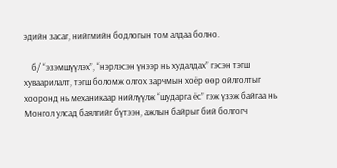эдийн засаг, нийгмийн бодлогын том алдаа болно.

    б/ “эзэмшүүлэх”, “нэрлэсэн үнээр нь худалдах” гэсэн тэгш хуваарилалт, тэгш боломж олгох зарчмын хоёр өөр ойлголтыг хооронд нь механикаар нийлүүлж “шударга ёс” гэж үзэж байгаа нь Монгол улсад баялгийг бүтээн, ажлын байрыг бий болгогч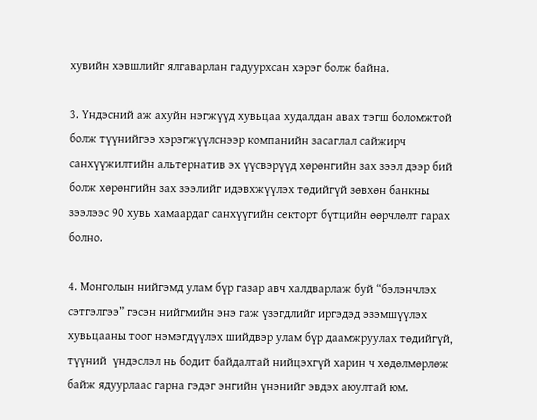хувийн хэвшлийг ялгаварлан гадуурхсан хэрэг болж байна.

3. Үндэсний аж ахуйн нэгжүүд хувьцаа худалдан авах тэгш боломжтой болж түүнийгээ хэрэгжүүлснээр компанийн засаглал сайжирч санхүүжилтийн альтернатив эх үүсвэрүүд хөрөнгийн зах зээл дээр бий болж хөрөнгийн зах зээлийг идэвхжүүлэх төдийгүй зөвхөн банкны зээлээс 90 хувь хамаардаг санхүүгийн секторт бүтцийн өөрчлөлт гарах болно.

4. Монголын нийгэмд улам бүр газар авч халдварлаж буй “бэлэнчлэх сэтгэлгээ” гэсэн нийгмийн энэ гаж үзэгдлийг иргэдэд эзэмшүүлэх хувьцааны тоог нэмэгдүүлэх шийдвэр улам бүр даамжруулах төдийгүй, түүний  үндэслэл нь бодит байдалтай нийцэхгүй харин ч хөдөлмөрлөж байж ядуурлаас гарна гэдэг энгийн үнэнийг эвдэх аюултай юм.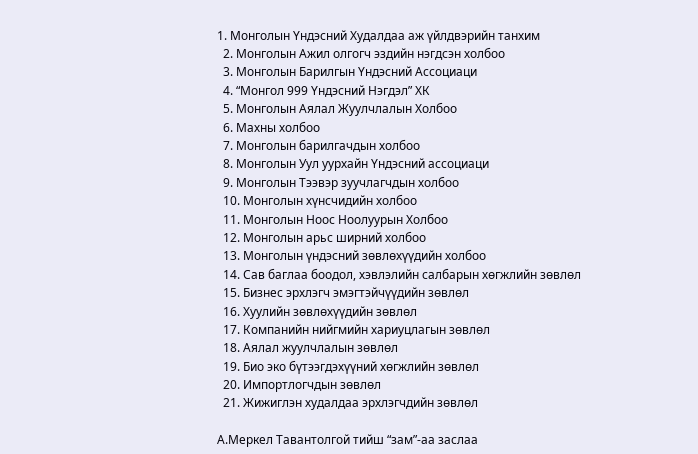1. Монголын Үндэсний Худалдаа аж үйлдвэрийн танхим
  2. Монголын Ажил олгогч эздийн нэгдсэн холбоо
  3. Монголын Барилгын Үндэсний Ассоциаци
  4. “Монгол 999 Үндэсний Нэгдэл” ХК
  5. Монголын Аялал Жуулчлалын Холбоо
  6. Махны холбоо
  7. Монголын барилгачдын холбоо
  8. Монголын Уул уурхайн Үндэсний ассоциаци
  9. Монголын Тээвэр зуучлагчдын холбоо
  10. Монголын хүнсчидийн холбоо
  11. Монголын Ноос Ноолуурын Холбоо
  12. Монголын арьс ширний холбоо
  13. Монголын үндэсний зөвлөхүүдийн холбоо
  14. Сав баглаа боодол, хэвлэлийн салбарын хөгжлийн зөвлөл
  15. Бизнес эрхлэгч эмэгтэйчүүдийн зөвлөл
  16. Хуулийн зөвлөхүүдийн зөвлөл
  17. Компанийн нийгмийн хариуцлагын зөвлөл
  18. Аялал жуулчлалын зөвлөл
  19. Био эко бүтээгдэхүүний хөгжлийн зөвлөл
  20. Импортлогчдын зөвлөл
  21. Жижиглэн худалдаа эрхлэгчдийн зөвлөл

А.Меркел Тавантолгой тийш “зам”-аа заслаа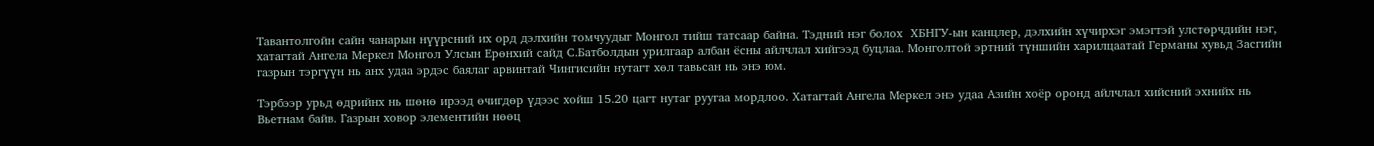Тавантолгойн сайн чанарын нүүрсний их орд дэлхийн томчуудыг Монгол тийш татсаар байна. Тэдний нэг болох  ХБНГУ-ын канцлер, дэлхийн хүчирхэг эмэгтэй улстөрчдийн нэг, хатагтай Ангела Меркел Монгол Улсын Ерөнхий сайд С.Батболдын урилгаар албан ёсны айлчлал хийгээд буцлаа. Монголтой эртний түншийн харилцаатай Германы хувьд Засгийн газрын тэргүүн нь анх удаа эрдэс баялаг арвинтай Чингисийн нутагт хөл тавьсан нь энэ юм.

Тэрбээр урьд өдрийнх нь шөнө ирээд өчигдөр үдээс хойш 15.20 цагт нутаг руугаа мордлоо. Хатагтай Ангела Меркел энэ удаа Азийн хоёр оронд айлчлал хийсний эхнийх нь Вьетнам байв. Газрын ховор элементийн нөөц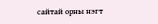сайтай орны нэгт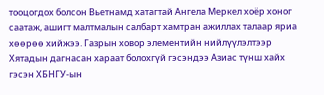тооцогдох болсон Вьетнамд хатагтай Ангела Меркел хоёр хоног саатаж, ашигт малтмалын салбарт хамтран ажиллах талаар яриа хөөрөө хийжээ. Газрын ховор элементийн нийлүүлэлтээр Хятадын дагнасан хараат болохгүй гэсэндээ Азиас түнш хайх гэсэн ХБНГУ-ын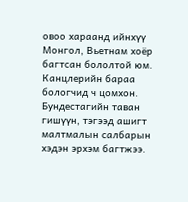овоо хараанд ийнхүү Монгол, Вьетнам хоёр багтсан бололтой юм. Канцлерийн бараа бологчид ч цомхон. Бундестагийн таван гишүүн, тэгээд ашигт малтмалын салбарын хэдэн эрхэм багтжээ.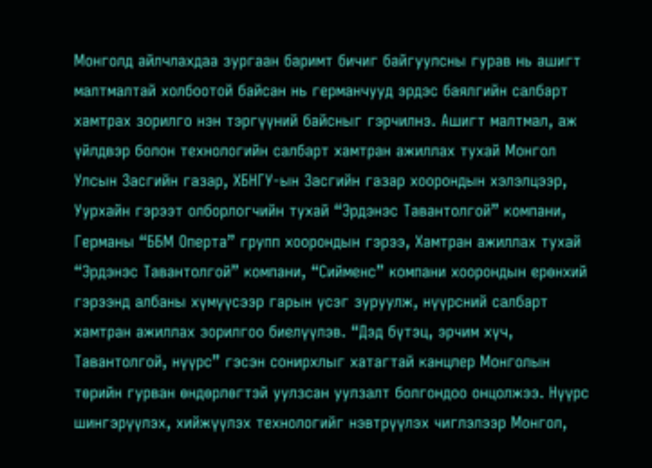Монголд айлчлахдаа зургаан баримт бичиг байгуулсны гурав нь ашигт малтмалтай холбоотой байсан нь германчууд эрдэс баялгийн салбарт хамтрах зорилго нэн тэргүүний байсныг гэрчилнэ. Ашигт малтмал, аж үйлдвэр болон технологийн салбарт хамтран ажиллах тухай Монгол Улсын Засгийн газар, ХБНГУ-ын Засгийн газар хоорондын хэлэлцээр, Уурхайн гэрээт олборлогчийн тухай “Эрдэнэс Тавантолгой” компани, Германы “ББМ Оперта” групп хоорондын гэрээ, Хамтран ажиллах тухай “Эрдэнэс Тавантолгой” компани, “Сийменс” компани хоорондын ерөнхий гэрээнд албаны хүмүүсээр гарын үсэг зуруулж, нүүрсний салбарт хамтран ажиллах зорилгоо биелүүлэв. “Дэд бүтэц, эрчим хүч, Тавантолгой, нүүрс” гэсэн сонирхлыг хатагтай канцлер Монголын төрийн гурван өндөрлөгтэй уулзсан уулзалт болгондоо онцолжээ. Нүүрс шингэрүүлэх, хийжүүлэх технологийг нэвтрүүлэх чиглэлээр Монгол,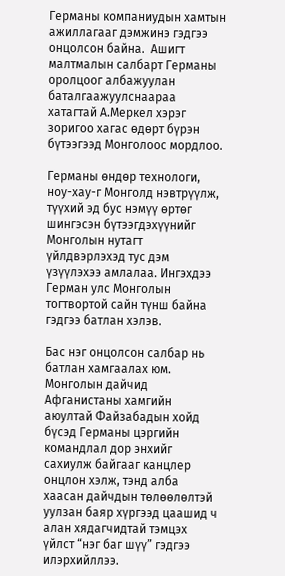Германы компаниудын хамтын ажиллагааг дэмжинэ гэдгээ онцолсон байна.  Ашигт малтмалын салбарт Германы оролцоог албажуулан баталгаажуулснаараа хатагтай А.Меркел хэрэг зоригоо хагас өдөрт бүрэн бүтээгээд Монголоос мордлоо.

Германы өндөр технологи, ноу-хау-г Монголд нэвтрүүлж, түүхий эд бус нэмүү өртөг шингэсэн бүтээгдэхүүнийг Монголын нутагт үйлдвэрлэхэд тус дэм үзүүлэхээ амлалаа. Ингэхдээ Герман улс Монголын тогтвортой сайн түнш байна гэдгээ батлан хэлэв.

Бас нэг онцолсон салбар нь батлан хамгаалах юм. Монголын дайчид Афганистаны хамгийн аюултай Файзабадын хойд бүсэд Германы цэргийн командлал дор энхийг сахиулж байгааг канцлер онцлон хэлж, тэнд алба хаасан дайчдын төлөөлөлтэй уулзан баяр хүргээд цаашид ч алан хядагчидтай тэмцэх үйлст “нэг баг шүү” гэдгээ илэрхийллээ.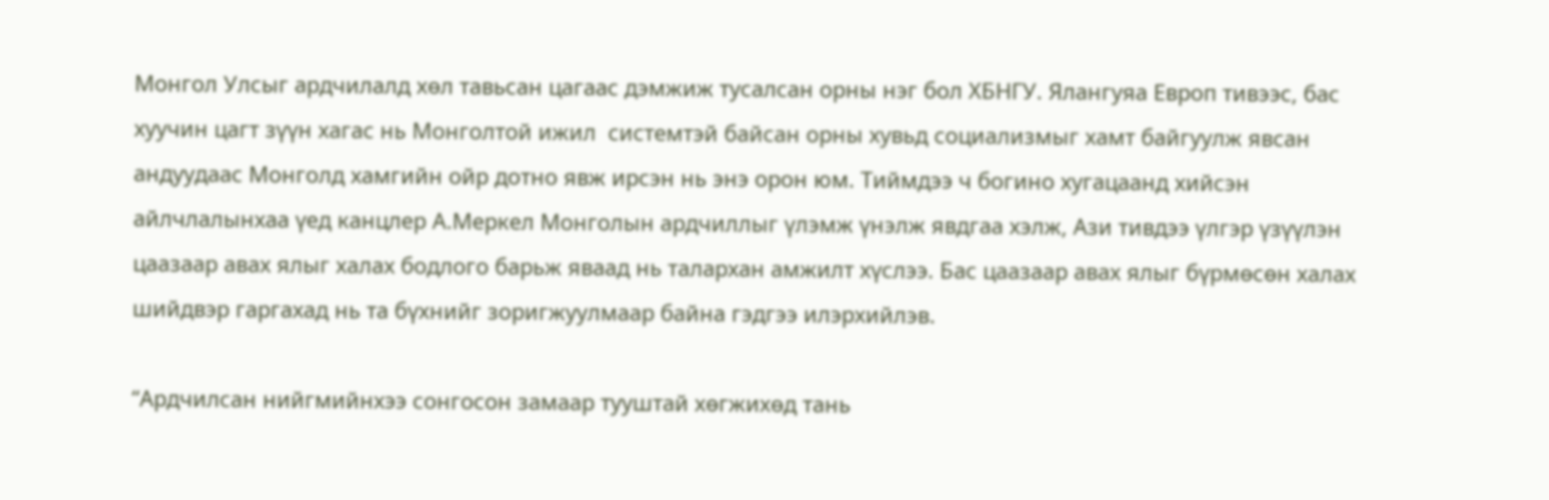Монгол Улсыг ардчилалд хөл тавьсан цагаас дэмжиж тусалсан орны нэг бол ХБНГУ. Ялангуяа Европ тивээс, бас хуучин цагт зүүн хагас нь Монголтой ижил  системтэй байсан орны хувьд социализмыг хамт байгуулж явсан андуудаас Монголд хамгийн ойр дотно явж ирсэн нь энэ орон юм. Тиймдээ ч богино хугацаанд хийсэн айлчлалынхаа үед канцлер А.Меркел Монголын ардчиллыг үлэмж үнэлж явдгаа хэлж, Ази тивдээ үлгэр үзүүлэн цаазаар авах ялыг халах бодлого барьж яваад нь талархан амжилт хүслээ. Бас цаазаар авах ялыг бүрмөсөн халах шийдвэр гаргахад нь та бүхнийг зоригжуулмаар байна гэдгээ илэрхийлэв.

“Ардчилсан нийгмийнхээ сонгосон замаар тууштай хөгжихөд тань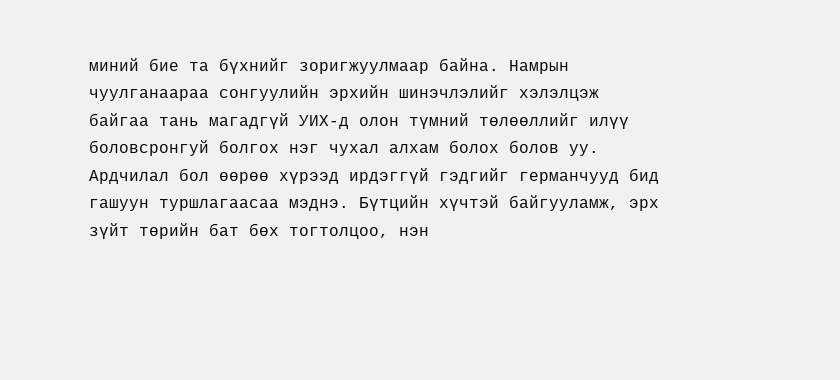миний бие та бүхнийг зоригжуулмаар байна. Намрын чуулганаараа сонгуулийн эрхийн шинэчлэлийг хэлэлцэж байгаа тань магадгүй УИХ-д олон түмний төлөөллийг илүү боловсронгуй болгох нэг чухал алхам болох болов уу. Ардчилал бол өөрөө хүрээд ирдэггүй гэдгийг германчууд бид гашуун туршлагаасаа мэднэ. Бүтцийн хүчтэй байгууламж, эрх зүйт төрийн бат бөх тогтолцоо, нэн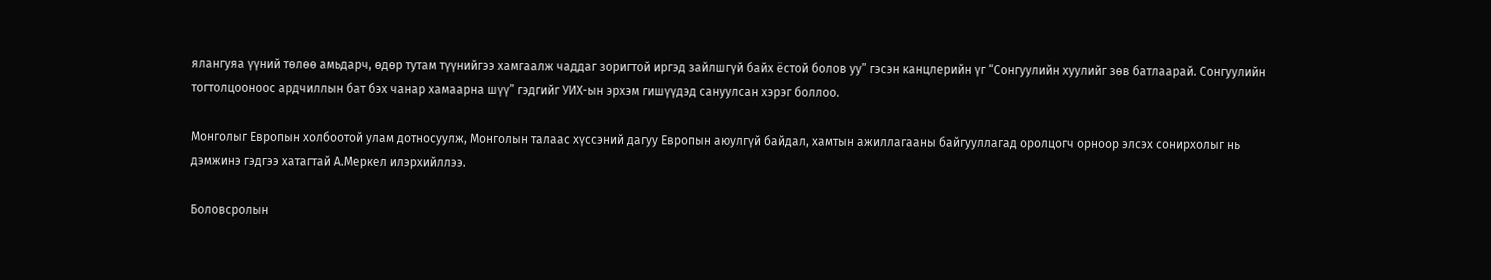ялангуяа үүний төлөө амьдарч, өдөр тутам түүнийгээ хамгаалж чаддаг зоригтой иргэд зайлшгүй байх ёстой болов уу” гэсэн канцлерийн үг “Сонгуулийн хуулийг зөв батлаарай. Сонгуулийн тогтолцооноос ардчиллын бат бэх чанар хамаарна шүү” гэдгийг УИХ-ын эрхэм гишүүдэд сануулсан хэрэг боллоо.

Монголыг Европын холбоотой улам дотносуулж, Монголын талаас хүссэний дагуу Европын аюулгүй байдал, хамтын ажиллагааны байгууллагад оролцогч орноор элсэх сонирхолыг нь дэмжинэ гэдгээ хатагтай А.Меркел илэрхийллээ.

Боловсролын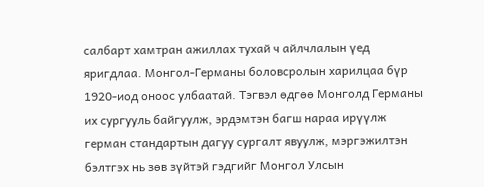салбарт хамтран ажиллах тухай ч айлчлалын үед яригдлаа. Монгол-Германы боловсролын харилцаа бүр 1920-иод оноос улбаатай. Тэгвэл өдгөө Монголд Германы их сургууль байгуулж, эрдэмтэн багш нараа ирүүлж герман стандартын дагуу сургалт явуулж, мэргэжилтэн бэлтгэх нь зөв зүйтэй гэдгийг Монгол Улсын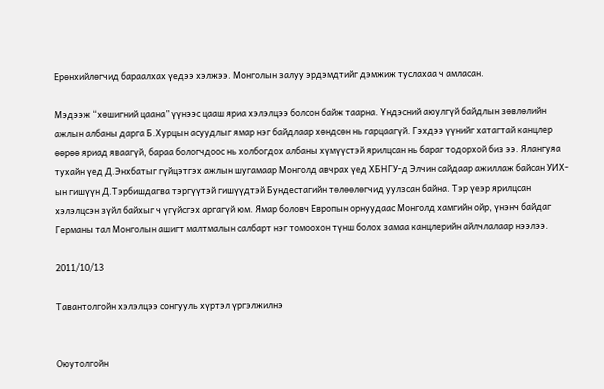Ерөнхийлөгчид бараалхах үедээ хэлжээ. Монголын залуу эрдэмдтийг дэмжиж туслахаа ч амласан.

Мэдээж “хөшигний цаана” үүнээс цааш яриа хэлэлцээ болсон байж таарна. Үндэсний аюулгүй байдлын зөвлөлийн ажлын албаны дарга Б.Хурцын асуудлыг ямар нэг байдлаар хөндсөн нь гарцаагүй. Гэхдээ үүнийг хатагтай канцлер өөрөө яриад яваагүй, бараа бологчдоос нь холбогдох албаны хүмүүстэй ярилцсан нь бараг тодорхой биз ээ. Ялангуяа тухайн үед Д.Энхбатыг гүйцэтгэх ажлын шугамаар Монголд авчрах үед ХБНГУ-д Элчин сайдаар ажиллаж байсан УИХ-ын гишүүн Д.Тэрбишдагва тэргүүтэй гишүүдтэй Бундестагийн төлөөлөгчид уулзсан байна. Тэр үеэр ярилцсан хэлэлцсэн зүйл байхыг ч үгүйсгэх аргагүй юм. Ямар боловч Европын орнуудаас Монголд хамгийн ойр, үнэнч байдаг Германы тал Монголын ашигт малтмалын салбарт нэг томоохон түнш болох замаа канцлерийн айлчлалаар нээлээ.

2011/10/13

Тавантолгойн хэлэлцээ сонгууль хүртэл үргэлжилнэ


Оюутолгойн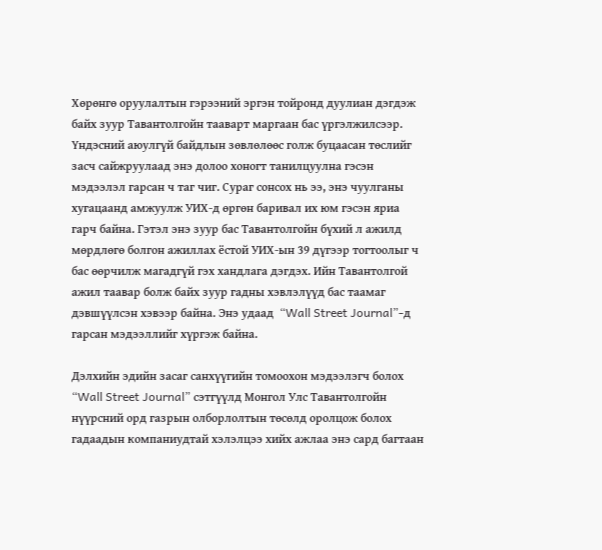Хөрөнгө оруулалтын гэрээний эргэн тойронд дуулиан дэгдэж байх зуур Тавантолгойн тааварт маргаан бас үргэлжилсээр. Үндэсний аюулгүй байдлын зөвлөлөөс голж буцаасан төслийг засч сайжруулаад энэ долоо хоногт танилцуулна гэсэн мэдээлэл гарсан ч таг чиг. Сураг сонсох нь ээ, энэ чуулганы хугацаанд амжуулж УИХ-д өргөн баривал их юм гэсэн яриа гарч байна. Гэтэл энэ зуур бас Тавантолгойн бүхий л ажилд мөрдлөгө болгон ажиллах ёстой УИХ-ын 39 дүгээр тогтоолыг ч бас өөрчилж магадгүй гэх хандлага дэгдэх. Ийн Тавантолгой ажил таавар болж байх зуур гадны хэвлэлүүд бас таамаг дэвшүүлсэн хэвээр байна. Энэ удаад  “Wall Street Journal”-д гарсан мэдээллийг хүргэж байна.

Дэлхийн эдийн засаг санхүүгийн томоохон мэдээлэгч болох “Wall Street Journal” сэтгүүлд Монгол Улс Тавантолгойн нүүрсний орд газрын олборлолтын төсөлд оролцож болох гадаадын компаниудтай хэлэлцээ хийх ажлаа энэ сард багтаан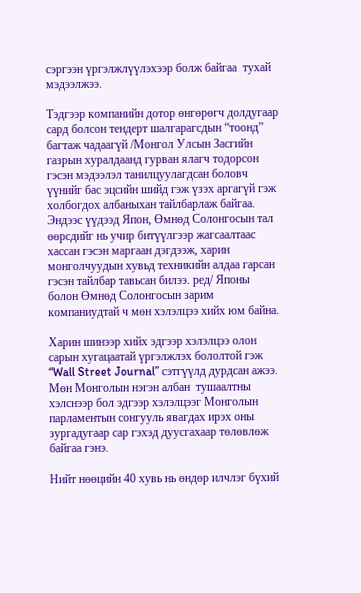сэргээн үргэлжлүүлэхээр болж байгаа  тухай мэдээлжээ.

Тэдгээр компанийн дотор өнгөрөгч долдугаар сард болсон тендерт шалгарагсдын “тоонд” багтаж чадаагүй /Монгол Улсын Засгийн газрын хуралдаанд гурван ялагч тодорсон гэсэн мэдээлэл танилцуулагдсан боловч үүнийг бас эцсийн шийд гэж үзэх аргагүй гэж холбогдох албаныхан тайлбарлаж байгаа. Эндээс үүдээд Япон, Өмнөд Солонгосын тал өөрсдийг нь учир битүүлгээр жагсаалтаас хассан гэсэн маргаан дэгдээж, харин монголчуудын хувьд техникийн алдаа гарсан гэсэн тайлбар тавьсан билээ. ред/ Японы болон Өмнөд Солонгосын зарим компаниудтай ч мөн хэлэлцээ хийх юм байна.

Харин шинээр хийх эдгээр хэлэлцээ олон сарын хугацаатай үргэлжлэх бололтой гэж  “Wall Street Journal” сэтгүүлд дурдсан ажээ. Мөн Монголын нэгэн албан  тушаалтны хэлснээр бол эдгээр хэлэлцээг Монголын парламентын сонгууль явагдах ирэх оны зургадугаар сар гэхэд дуусгахаар төлөвлөж байгаа гэнэ.

Нийт нөөцийн 40 хувь нь өндөр илчлэг бүхий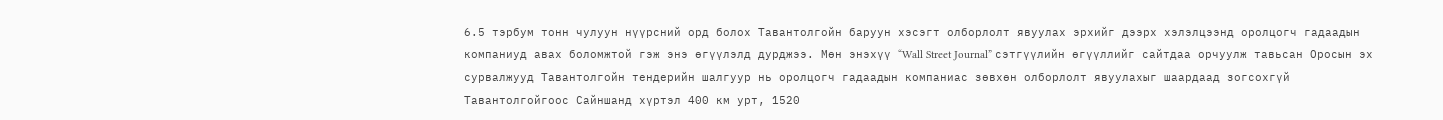6.5 тэрбум тонн чулуун нүүрсний орд болох Тавантолгойн баруун хэсэгт олборлолт явуулах эрхийг дээрх хэлэлцээнд оролцогч гадаадын компаниуд авах боломжтой гэж энэ өгүүлэлд дурджээ. Мөн энэхүү “Wall Street Journal” сэтгүүлийн өгүүллийг сайтдаа орчуулж тавьсан Оросын эх сурвалжууд Тавантолгойн тендерийн шалгуур нь оролцогч гадаадын компаниас зөвхөн олборлолт явуулахыг шаардаад зогсохгүй Тавантолгойгоос Сайншанд хүртэл 400 км урт, 1520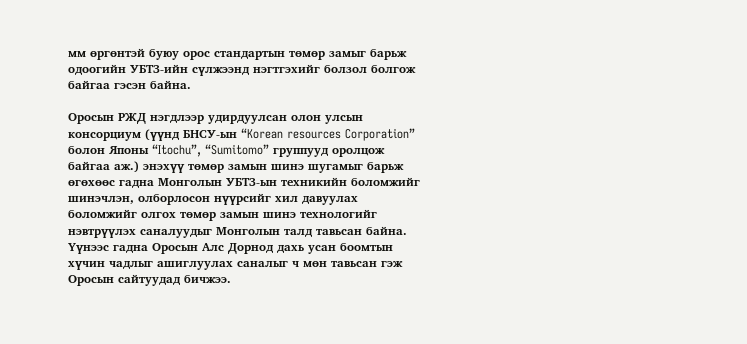мм өргөнтэй буюу орос стандартын төмөр замыг барьж одоогийн УБТЗ-ийн сүлжээнд нэгтгэхийг болзол болгож байгаа гэсэн байна.

Оросын РЖД нэгдлээр удирдуулсан олон улсын консорциум (үүнд БНСУ-ын “Korean resources Corporation” болон Японы “Itochu”, “Sumitomo” группууд оролцож байгаа аж.) энэхүү төмөр замын шинэ шугамыг барьж өгөхөөс гадна Монголын УБТЗ-ын техникийн боломжийг шинэчлэн, олборлосон нүүрсийг хил давуулах боломжийг олгох төмөр замын шинэ технологийг нэвтрүүлэх саналуудыг Монголын талд тавьсан байна. Үүнээс гадна Оросын Алс Дорнод дахь усан боомтын хүчин чадлыг ашиглуулах саналыг ч мөн тавьсан гэж Оросын сайтуудад бичжээ.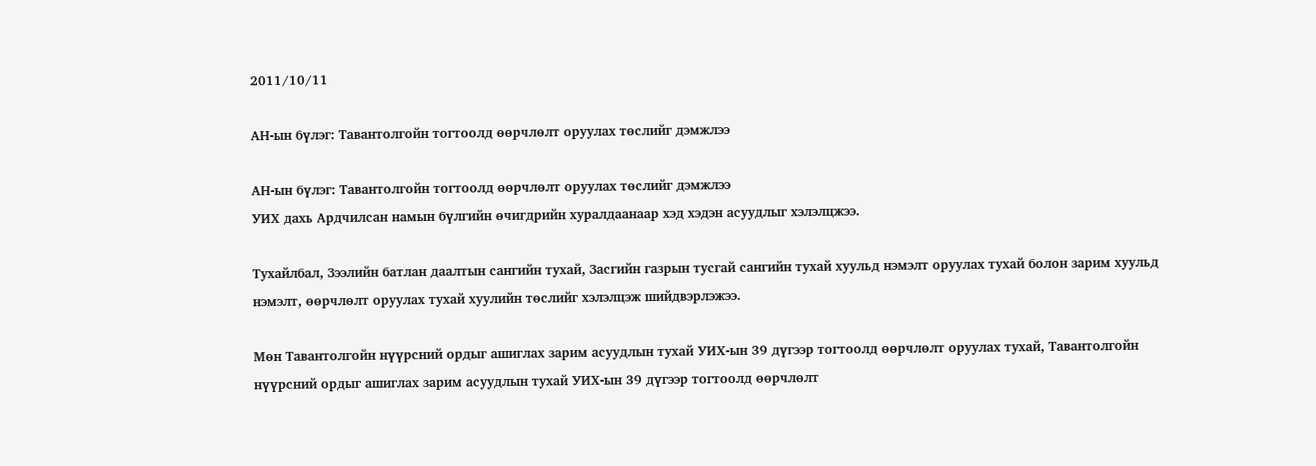2011/10/11

АН-ын бүлэг: Тавантолгойн тогтоолд өөрчлөлт оруулах төслийг дэмжлээ

АН-ын бүлэг: Тавантолгойн тогтоолд өөрчлөлт оруулах төслийг дэмжлээ
УИХ дахь Ардчилсан намын бүлгийн өчигдрийн хуралдаанаар хэд хэдэн асуудлыг хэлэлцжээ.

Тухайлбал, Зээлийн батлан даалтын сангийн тухай, Засгийн газрын тусгай сангийн тухай хуульд нэмэлт оруулах тухай болон зарим хуульд нэмэлт, өөрчлөлт оруулах тухай хуулийн төслийг хэлэлцэж шийдвэрлэжээ.

Мөн Тавантолгойн нүүрсний ордыг ашиглах зарим асуудлын тухай УИХ-ын 39 дүгээр тогтоолд өөрчлөлт оруулах тухай, Тавантолгойн нүүрсний ордыг ашиглах зарим асуудлын тухай УИХ-ын 39 дүгээр тогтоолд өөрчлөлт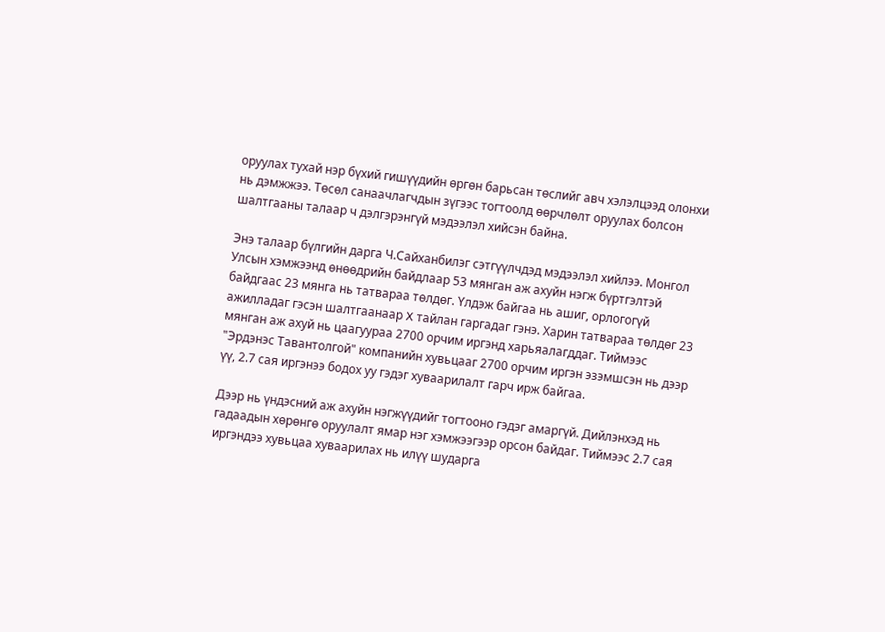оруулах тухай нэр бүхий гишүүдийн өргөн барьсан төслийг авч хэлэлцээд олонхи нь дэмжжээ. Төсөл санаачлагчдын зүгээс тогтоолд өөрчлөлт оруулах болсон шалтгааны талаар ч дэлгэрэнгүй мэдээлэл хийсэн байна.

Энэ талаар бүлгийн дарга Ч.Сайханбилэг сэтгүүлчдэд мэдээлэл хийлээ. Монгол Улсын хэмжээнд өнөөдрийн байдлаар 53 мянган аж ахуйн нэгж бүртгэлтэй байдгаас 23 мянга нь татвараа төлдөг. Үлдэж байгаа нь ашиг, орлогогүй ажилладаг гэсэн шалтгаанаар X тайлан гаргадаг гэнэ. Харин татвараа төлдөг 23 мянган аж ахуй нь цаагуураа 2700 орчим иргэнд харьяалагддаг. Тиймээс "Эрдэнэс Тавантолгой" компанийн хувьцааг 2700 орчим иргэн эзэмшсэн нь дээр үү, 2.7 сая иргэнээ бодох уу гэдэг хуваарилалт гарч ирж байгаа.

Дээр нь үндэсний аж ахуйн нэгжүүдийг тогтооно гэдэг амаргүй. Дийлэнхэд нь гадаадын хөрөнгө оруулалт ямар нэг хэмжээгээр орсон байдаг. Тиймээс 2.7 сая иргэндээ хувьцаа хуваарилах нь илүү шударга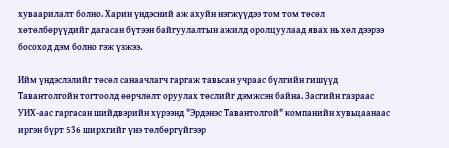хуваарилалт болно. Харин үндэсний аж ахуйн нэгжүүдээ том том төсөл хөтөлбөрүүдийг дагасан бүтээн байгуулалтын ажилд оролцуулаад явах нь хөл дээрээ босоход дэм болно гэж үзжээ.

Ийм үндэслэлийг төсөл санаачлагч гаргаж тавьсан учраас бүлгийн гишүүд Тавантолгойн тогтоолд өөрчлөлт оруулах төслийг дэмжсэн байна. Засгийн газраас УИХ-аас гаргасан шийдвэрийн хүрээнд "Эрдэнэс Тавантолгой" компанийн хувьцаанаас иргэн бүрт 536 ширхгийг үнэ төлбөргүйгээр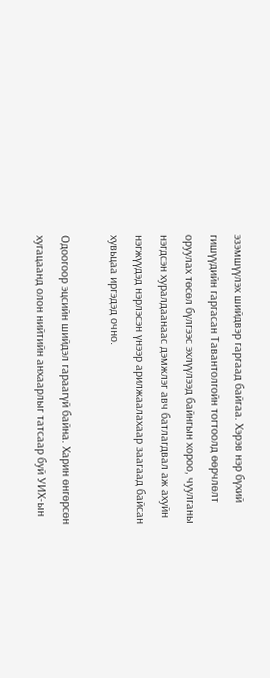эзэмшүүлэх шийдвэр гаргаад байгаа. Хэрэв нэр бүхий гишүүдийн гаргасан Тавантолгойн тогтоолд өөрчлөлт оруулах төсөл бүлгээс эхлүүлээд байнгын хороо, чуулганы нэгдсэн хуралдаанаас дэмжлэг авч батлагдвал аж ахуйн нэгжүүдэд нэрлэсэн үнээр арилжаалахаар заагаад байсан хувьцаа иргэдэд очно.

Одоогоор эцсийн шийдэл гараагүй байна. Харин өнгөрсөн хугацаанд олон нийтийн анхаарлыг татсаар буй УИХ-ын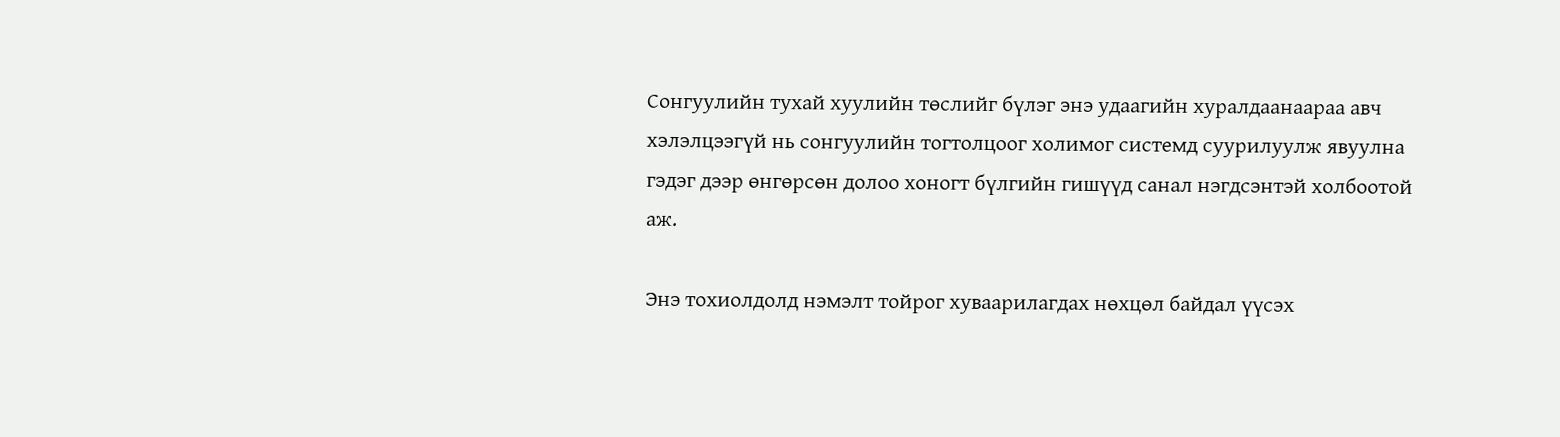Сонгуулийн тухай хуулийн төслийг бүлэг энэ удаагийн хуралдаанаараа авч хэлэлцээгүй нь сонгуулийн тогтолцоог холимог системд суурилуулж явуулна гэдэг дээр өнгөрсөн долоо хоногт бүлгийн гишүүд санал нэгдсэнтэй холбоотой аж.

Энэ тохиолдолд нэмэлт тойрог хуваарилагдах нөхцөл байдал үүсэх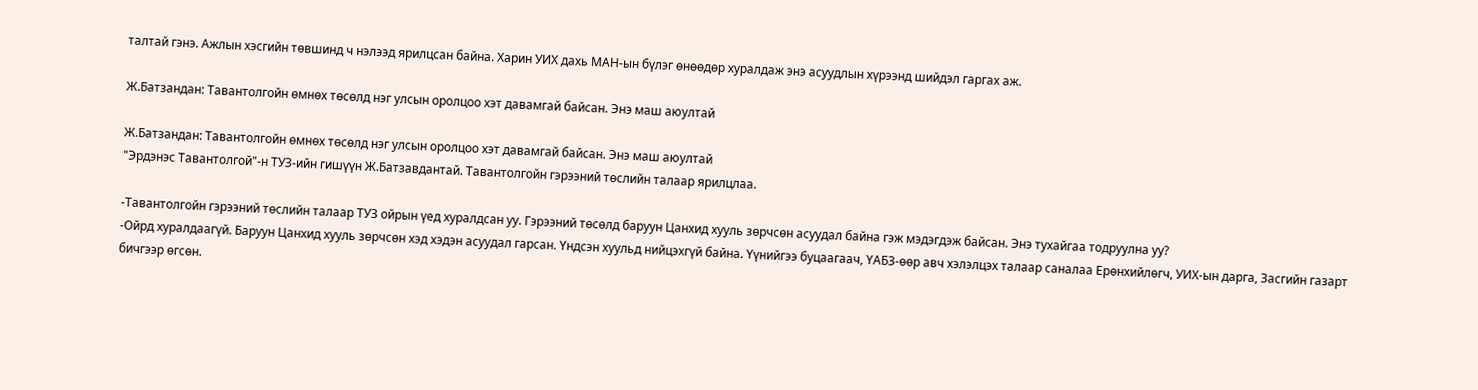талтай гэнэ. Ажлын хэсгийн төвшинд ч нэлээд ярилцсан байна. Харин УИХ дахь МАН-ын бүлэг өнөөдөр хуралдаж энэ асуудлын хүрээнд шийдэл гаргах аж.

Ж.Батзандан: Тавантолгойн өмнөх төсөлд нэг улсын оролцоо хэт давамгай байсан. Энэ маш аюултай

Ж.Батзандан: Тавантолгойн өмнөх төсөлд нэг улсын оролцоо хэт давамгай байсан. Энэ маш аюултай
"Эрдэнэс Тавантолгой"-н ТУЗ-ийн гишүүн Ж.Батзавдантай. Тавантолгойн гэрээний төслийн талаар ярилцлаа.

-Тавантолгойн гэрээний төслийн талаар ТУЗ ойрын үед хуралдсан уу. Гэрээний төсөлд баруун Цанхид хууль зөрчсөн асуудал байна гэж мэдэгдэж байсан. Энэ тухайгаа тодруулна уу?
-Ойрд хуралдаагүй. Баруун Цанхид хууль зөрчсөн хэд хэдэн асуудал гарсан. Үндсэн хуульд нийцэхгүй байна. Үүнийгээ буцаагаач, ҮАБЗ-өөр авч хэлэлцэх талаар саналаа Ерөнхийлөгч, УИХ-ын дарга, Засгийн газарт бичгээр өгсөн.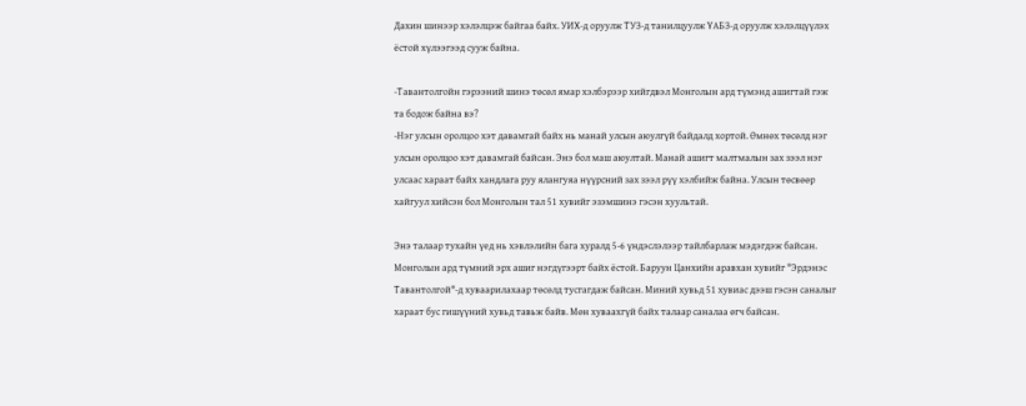Дахин шинээр хэлэлцэж байгаа байх. УИХ-д оруулж ТУЗ-д танилцуулж ҮАБЗ-д оруулж хэлэлцүүлэх ёстой хүлээгээд сууж байна.

-Тавантолгойн гэрээний шинэ төсөл ямар хэлбэрээр хийгдвэл Монголын ард түмэнд ашигтай гэж та бодож байна вэ?
-Нэг улсын оролцоо хэт давамгай байх нь манай улсын аюулгүй байдалд хортой. Өмнөх төсөлд нэг улсын оролцоо хэт давамгай байсан. Энэ бол маш аюултай. Манай ашигт малтмалын зах зээл нэг улсаас хараат байх хандлага руу ялангуяа нүүрсний зах зээл рүү хэлбийж байна. Улсын төсвөөр хайгуул хийсэн бол Монголын тал 51 хувийг эзэмшинэ гэсэн хуультай.

Энэ талаар тухайн үед нь хэвлэлийн бага хуралд 5-6 үндэслэлээр тайлбарлаж мэдэгдэж байсан. Монголын ард түмний эрх ашиг нэгдүгээрт байх ёстой. Баруун Цанхийн аравхан хувийг "Эрдэнэс Тавантолгой"-д хуваарилахаар төсөлд тусгагдаж байсан. Миний хувьд 51 хувиас дээш гэсэн саналыг хараат бус гишүүний хувьд тавьж байв. Мөн хуваахгүй байх талаар саналаа өгч байсан.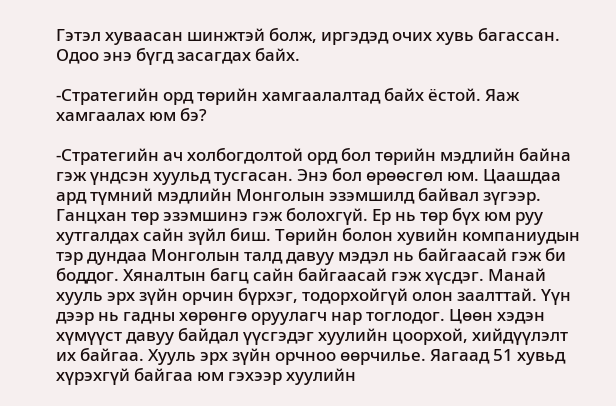Гэтэл хуваасан шинжтэй болж, иргэдэд очих хувь багассан. Одоо энэ бүгд засагдах байх.

-Стратегийн орд төрийн хамгаалалтад байх ёстой. Яаж хамгаалах юм бэ?

-Стратегийн ач холбогдолтой орд бол төрийн мэдлийн байна гэж үндсэн хуульд тусгасан. Энэ бол өрөөсгөл юм. Цаашдаа ард түмний мэдлийн Монголын эзэмшилд байвал зүгээр. Ганцхан төр эзэмшинэ гэж болохгүй. Ер нь төр бүх юм руу хутгалдах сайн зүйл биш. Төрийн болон хувийн компаниудын тэр дундаа Монголын талд давуу мэдэл нь байгаасай гэж би боддог. Хяналтын багц сайн байгаасай гэж хүсдэг. Манай хууль эрх зүйн орчин бүрхэг, тодорхойгүй олон заалттай. Үүн дээр нь гадны хөрөнгө оруулагч нар тоглодог. Цөөн хэдэн хүмүүст давуу байдал үүсгэдэг хуулийн цоорхой, хийдүүлэлт их байгаа. Хууль эрх зүйн орчноо өөрчилье. Яагаад 51 хувьд хүрэхгүй байгаа юм гэхээр хуулийн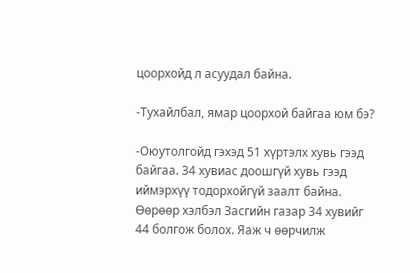цоорхойд л асуудал байна.

-Тухайлбал, ямар цоорхой байгаа юм бэ?

-Оюутолгойд гэхэд 51 хүртэлх хувь гээд байгаа. 34 хувиас доошгүй хувь гээд иймэрхүү тодорхойгүй заалт байна. Өөрөөр хэлбэл Засгийн газар 34 хувийг 44 болгож болох. Яаж ч өөрчилж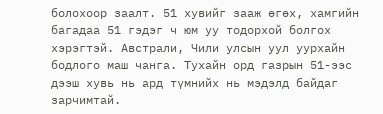болохоор заалт. 51 хувийг зааж өгөх, хамгийн багадаа 51 гэдэг ч юм уу тодорхой болгох хэрэгтэй. Австрали, Чили улсын уул уурхайн бодлого маш чанга. Тухайн орд газрын 51-ээс дээш хувь нь ард түмнийх нь мэдэлд байдаг зарчимтай.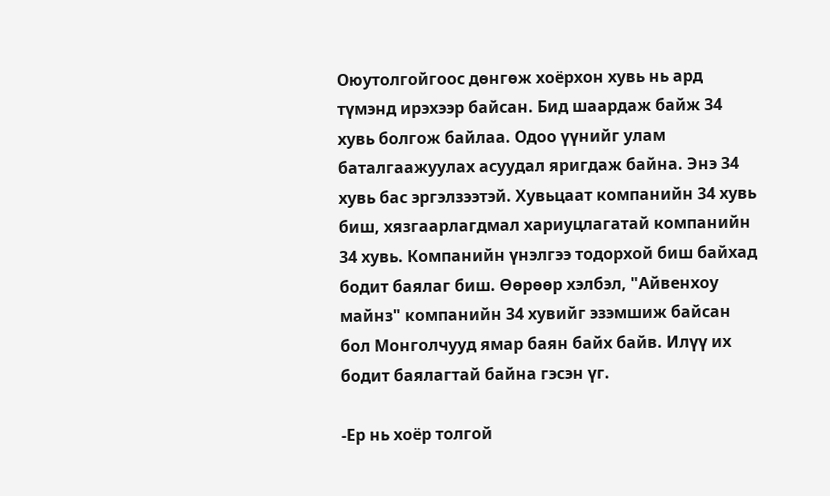Оюутолгойгоос дөнгөж хоёрхон хувь нь ард түмэнд ирэхээр байсан. Бид шаардаж байж 34 хувь болгож байлаа. Одоо үүнийг улам баталгаажуулах асуудал яригдаж байна. Энэ 34 хувь бас эргэлзээтэй. Хувьцаат компанийн 34 хувь биш, хязгаарлагдмал хариуцлагатай компанийн 34 хувь. Компанийн үнэлгээ тодорхой биш байхад бодит баялаг биш. Өөрөөр хэлбэл, "Айвенхоу майнз" компанийн 34 хувийг эзэмшиж байсан бол Монголчууд ямар баян байх байв. Илүү их бодит баялагтай байна гэсэн үг.

-Ер нь хоёр толгой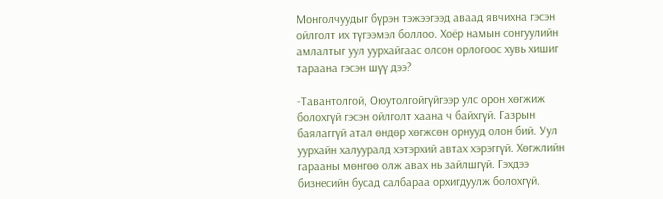Монголчуудыг бүрэн тэжээгээд аваад явчихна гэсэн ойлголт их түгээмэл боллоо. Хоёр намын сонгуулийн амлалтыг уул уурхайгаас олсон орлогоос хувь хишиг тараана гэсэн шүү дээ?

-Тавантолгой, Оюутолгойгүйгээр улс орон хөгжиж болохгүй гэсэн ойлголт хаана ч байхгүй. Газрын баялаггүй атал өндөр хөгжсөн орнууд олон бий. Уул уурхайн халууралд хэтэрхий автах хэрэггүй. Хөгжлийн гарааны мөнгөө олж авах нь зайлшгүй. Гэхдээ бизнесийн бусад салбараа орхигдуулж болохгүй.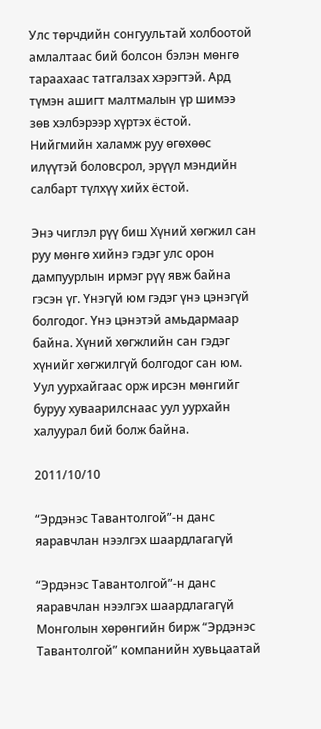Улс төрчдийн сонгуультай холбоотой амлалтаас бий болсон бэлэн мөнгө тараахаас татгалзах хэрэгтэй. Ард түмэн ашигт малтмалын үр шимээ зөв хэлбэрээр хүртэх ёстой. Нийгмийн халамж руу өгөхөөс илүүтэй боловсрол, эрүүл мэндийн салбарт түлхүү хийх ёстой.

Энэ чиглэл рүү биш Хүний хөгжил сан руу мөнгө хийнэ гэдэг улс орон дампуурлын ирмэг рүү явж байна гэсэн үг. Үнэгүй юм гэдэг үнэ цэнэгүй болгодог. Үнэ цэнэтэй амьдармаар байна. Хүний хөгжлийн сан гэдэг хүнийг хөгжилгүй болгодог сан юм. Уул уурхайгаас орж ирсэн мөнгийг буруу хуваарилснаас уул уурхайн халуурал бий болж байна.

2011/10/10

“Эрдэнэс Тавантолгой”-н данс яаравчлан нээлгэх шаардлагагүй

“Эрдэнэс Тавантолгой”-н данс яаравчлан нээлгэх шаардлагагүй
Монголын хөрөнгийн бирж “Эрдэнэс Тавантолгой” компанийн хувьцаатай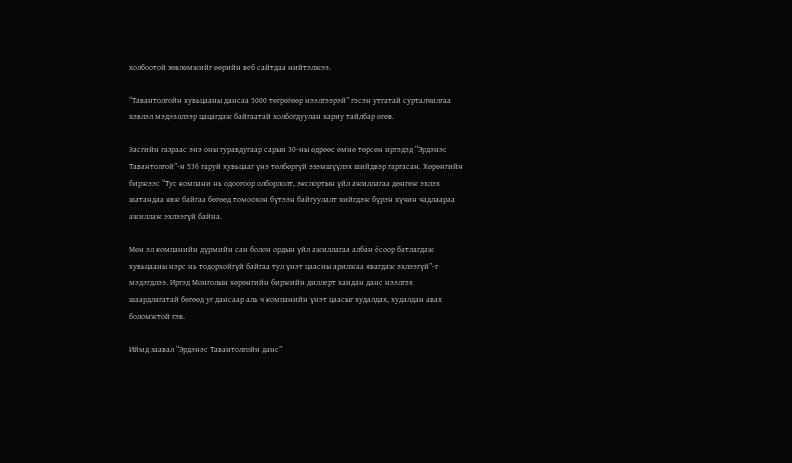холбоотой зөвлөмжийг өөрийн веб сайтдаа нийтэлжээ.

“Тавантолгойн хувьцааны дансаа 5000 төгрөгөөр нээлгээрэй” гэсэн утгатай сурталчилгаа хэвлэл мэдээллээр цацагдаж байгаатай холбогдуулан хариу тайлбар өгөв.

Засгийн газраас энэ оны гуравдугаар сарын 30-ны өдрөөс өмнө төрсөн иргэдэд “Эрдэнэс Тавантолгой”-н 536 гаруй хувьцааг үнэ төлбөргүй эзэмшүүлэх шийдвэр гаргасан. Хөрөнгийн биржээс “Тус компани нь одоогоор олборлолт, экспортын үйл ажиллагаа дөнгөж эхлэх шатандаа явж байгаа бөгөөд томоохон бүтээн байгуулалт хийгдэж бүрэн хүчин чадлаараа ажиллаж эхлээгүй байна.

Мөн эл компанийн дүрмийн сан болон ордын үйл ажиллагаа албан ёсоор батлагдаж хувьцааны нэрс нь тодорхойгүй байгаа тул үнэт цаасны арилжаа явагдаж эхлээгүй”-г мэдэгдлээ. Иргэд Монголын хөрөнгийн биржийн диллерт хандан данс нээлгэх шаардлагатай бөгөөд уг дансаар аль ч компанийн үнэт цаасыг худалдах, худалдан авах боломжтой гэв.

Иймд заавал “Эрдэнэс Тавантолгойн данс”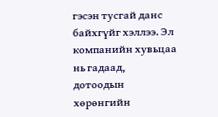гэсэн тусгай данс байхгүйг хэллээ. Эл компанийн хувьцаа нь гадаад, дотоодын хөрөнгийн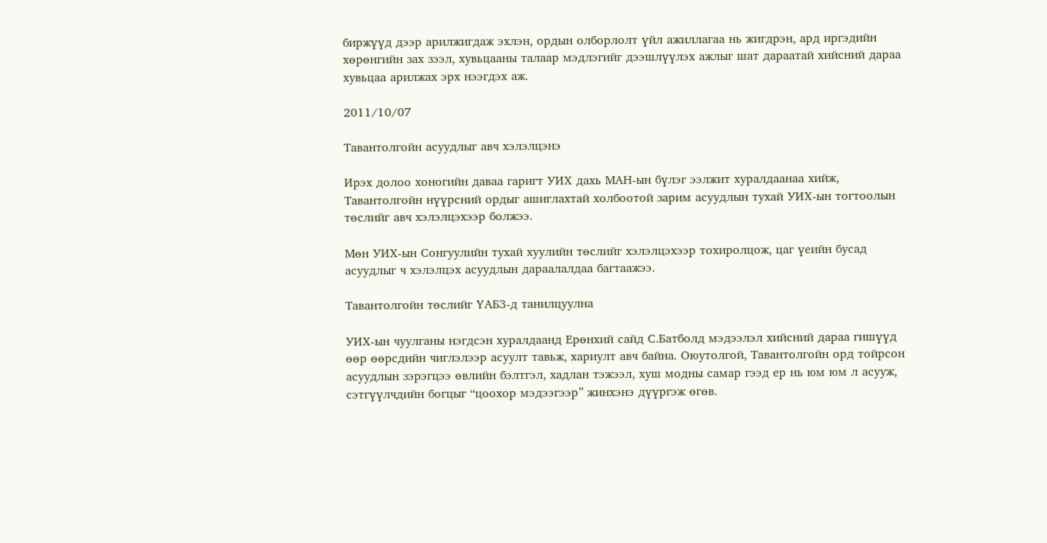биржүүд дээр арилжигдаж эхлэн, ордын олборлолт үйл ажиллагаа нь жигдрэн, ард иргэдийн хөрөнгийн зах зээл, хувьцааны талаар мэдлэгийг дээшлүүлэх ажлыг шат дараатай хийсний дараа хувьцаа арилжах эрх нээгдэх аж.

2011/10/07

Тавантолгойн асуудлыг авч хэлэлцэнэ

Ирэх долоо хоногийн даваа гаригт УИХ дахь МАН-ын бүлэг ээлжит хуралдаанаа хийж, Тавантолгойн нүүрсний ордыг ашиглахтай холбоотой зарим асуудлын тухай УИХ-ын тогтоолын төслийг авч хэлэлцэхээр болжээ.

Мөн УИХ-ын Сонгуулийн тухай хуулийн төслийг хэлэлцэхээр тохиролцож, цаг үеийн бусад асуудлыг ч хэлэлцэх асуудлын дараалалдаа багтаажээ.

Тавантолгойн төслийг ҮАБЗ-д танилцуулна

УИХ-ын чуулганы нэгдсэн хуралдаанд Ерөнхий сайд С.Батболд мэдээлэл хийсний дараа гишүүд өөр өөрсдийн чиглэлээр асуулт тавьж, хариулт авч байна. Оюутолгой, Тавантолгойн орд тойрсон асуудлын зэрэгцээ өвлийн бэлтгэл, хадлан тэжээл, хуш модны самар гээд ер нь юм юм л асууж, сэтгүүлчдийн богцыг “цоохор мэдээгээр” жинхэнэ дүүргэж өгөв.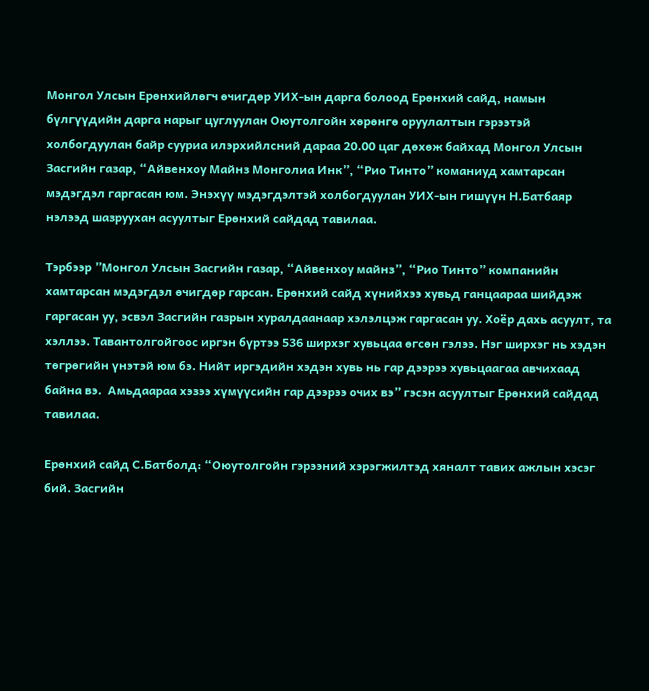Монгол Улсын Ерөнхийлөгч өчигдөр УИХ-ын дарга болоод Ерөнхий сайд, намын бүлгүүдийн дарга нарыг цуглуулан Оюутолгойн хөрөнгө оруулалтын гэрээтэй холбогдуулан байр сууриа илэрхийлсний дараа 20.00 цаг дөхөж байхад Монгол Улсын Засгийн газар, “Айвенхоу Майнз Монголиа Инк”, “Рио Тинто” команиуд хамтарсан мэдэгдэл гаргасан юм. Энэхүү мэдэгдэлтэй холбогдуулан УИХ-ын гишүүн Н.Батбаяр нэлээд шазруухан асуултыг Ерөнхий сайдад тавилаа.

Тэрбээр ”Монгол Улсын Засгийн газар, “Айвенхоу майнз”, “Рио Тинто” компанийн хамтарсан мэдэгдэл өчигдөр гарсан. Ерөнхий сайд хүнийхээ хувьд ганцаараа шийдэж гаргасан уу, эсвэл Засгийн газрын хуралдаанаар хэлэлцэж гаргасан уу. Хоёр дахь асуулт, та хэллээ. Тавантолгойгоос иргэн бүртээ 536 ширхэг хувьцаа өгсөн гэлээ. Нэг ширхэг нь хэдэн төгрөгийн үнэтэй юм бэ. Нийт иргэдийн хэдэн хувь нь гар дээрээ хувьцаагаа авчихаад байна вэ.  Амьдаараа хэзээ хүмүүсийн гар дээрээ очих вэ” гэсэн асуултыг Ерөнхий сайдад тавилаа.

Ерөнхий сайд С.Батболд: “Оюутолгойн гэрээний хэрэгжилтэд хяналт тавих ажлын хэсэг бий. Засгийн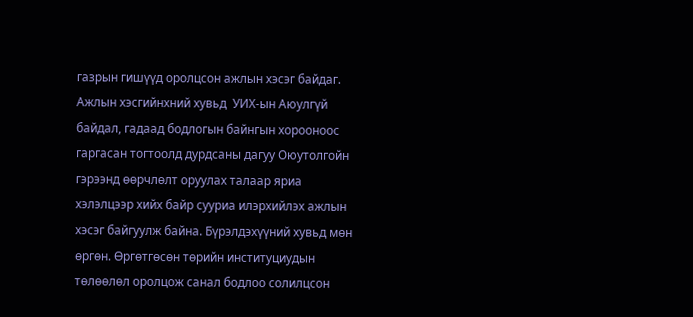газрын гишүүд оролцсон ажлын хэсэг байдаг. Ажлын хэсгийнхний хувьд  УИХ-ын Аюулгүй байдал, гадаад бодлогын байнгын хорооноос гаргасан тогтоолд дурдсаны дагуу Оюутолгойн гэрээнд өөрчлөлт оруулах талаар яриа хэлэлцээр хийх байр сууриа илэрхийлэх ажлын хэсэг байгуулж байна. Бүрэлдэхүүний хувьд мөн өргөн. Өргөтгөсөн төрийн институциудын төлөөлөл оролцож санал бодлоо солилцсон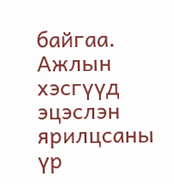байгаа. Ажлын хэсгүүд эцэслэн ярилцсаны үр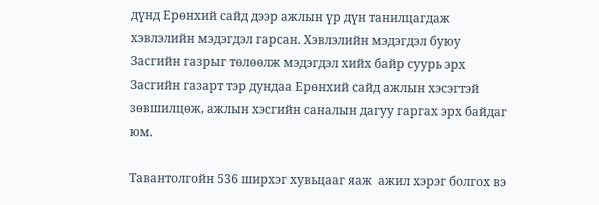дүнд Ерөнхий сайд дээр ажлын үр дүн танилцагдаж хэвлэлийн мэдэгдэл гарсан. Хэвлэлийн мэдэгдэл буюу Засгийн газрыг төлөөлж мэдэгдэл хийх байр суурь эрх Засгийн газарт тэр дундаа Ерөнхий сайд ажлын хэсэгтэй зөвшилцөж, ажлын хэсгийн саналын дагуу гаргах эрх байдаг юм.

Тавантолгойн 536 ширхэг хувьцааг яаж  ажил хэрэг болгох вэ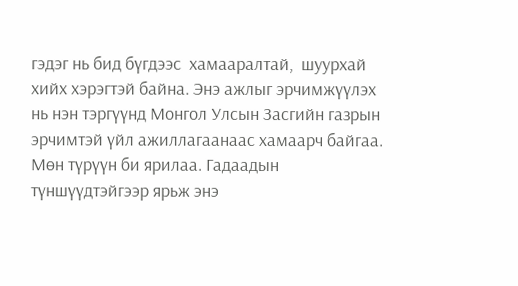гэдэг нь бид бүгдээс  хамааралтай,  шуурхай хийх хэрэгтэй байна. Энэ ажлыг эрчимжүүлэх нь нэн тэргүүнд Монгол Улсын Засгийн газрын эрчимтэй үйл ажиллагаанаас хамаарч байгаа. Мөн түрүүн би ярилаа. Гадаадын түншүүдтэйгээр ярьж энэ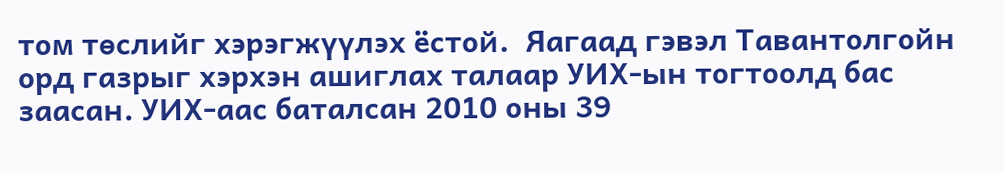том төслийг хэрэгжүүлэх ёстой.  Яагаад гэвэл Тавантолгойн орд газрыг хэрхэн ашиглах талаар УИХ-ын тогтоолд бас заасан. УИХ-аас баталсан 2010 оны 39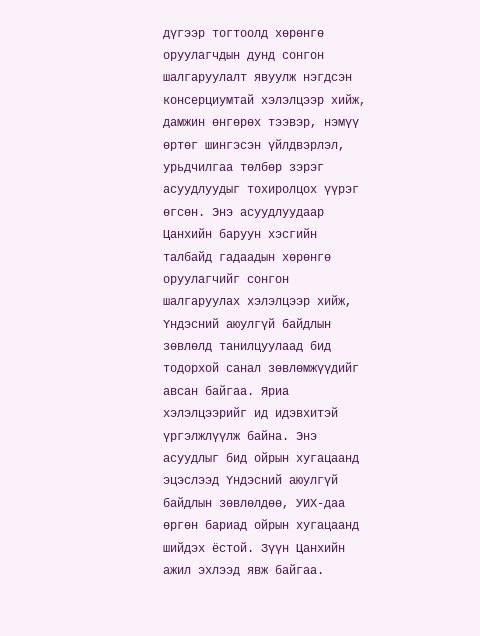дүгээр тогтоолд хөрөнгө оруулагчдын дунд сонгон шалгаруулалт явуулж нэгдсэн консерциумтай хэлэлцээр хийж, дамжин өнгөрөх тээвэр, нэмүү өртөг шингэсэн үйлдвэрлэл,  урьдчилгаа төлбөр зэрэг асуудлуудыг тохиролцох үүрэг өгсөн. Энэ асуудлуудаар Цанхийн баруун хэсгийн талбайд гадаадын хөрөнгө оруулагчийг сонгон шалгаруулах хэлэлцээр хийж, Үндэсний аюулгүй байдлын зөвлөлд танилцуулаад бид тодорхой санал зөвлөмжүүдийг авсан байгаа. Яриа хэлэлцээрийг ид идэвхитэй үргэлжлүүлж байна. Энэ асуудлыг бид ойрын хугацаанд эцэслээд Үндэсний аюулгүй байдлын зөвлөлдөө, УИХ-даа өргөн бариад ойрын хугацаанд шийдэх ёстой. Зүүн Цанхийн ажил эхлээд явж байгаа.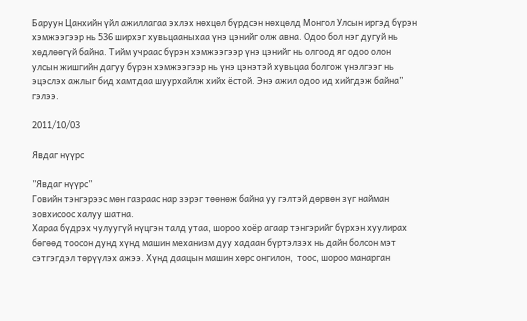Баруун Цанхийн үйл ажиллагаа эхлэх нөхцөл бүрдсэн нөхцөлд Монгол Улсын иргэд бүрэн хэмжээгээр нь 536 ширхэг хувьцааныхаа үнэ цэнийг олж авна. Одоо бол нэг дугуй нь хөдлөөгүй байна. Тийм учраас бүрэн хэмжээгээр үнэ цэнийг нь олгоод яг одоо олон улсын жишгийн дагуу бүрэн хэмжээгээр нь үнэ цэнэтэй хувьцаа болгож үнэлгээг нь эцэслэх ажлыг бид хамтдаа шуурхайлж хийх ёстой. Энэ ажил одоо ид хийгдэж байна” гэлээ.

2011/10/03

Явдаг нүүрс

”Явдаг нүүрс”
Говийн тэнгэрээс мөн газраас нар зэрэг төөнөж байна уу гэлтэй дөрвөн зүг найман зовхисоос халуу шатна.
Хараа бүдрэх чулуугүй нүцгэн талд утаа, шороо хоёр агаар тэнгэрийг бүрхэн хуулирах бөгөөд тоосон дунд хүнд машин механизм дуу хадаан бүртэлзэх нь дайн болсон мэт сэтгэгдэл төрүүлэх ажээ. Хүнд даацын машин хөрс онгилон,  тоос, шороо манарган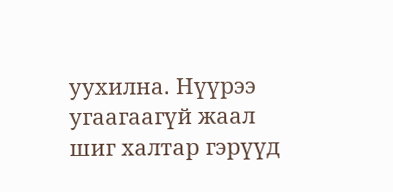уухилна. Нүүрээ угаагаагүй жаал шиг халтар гэрүүд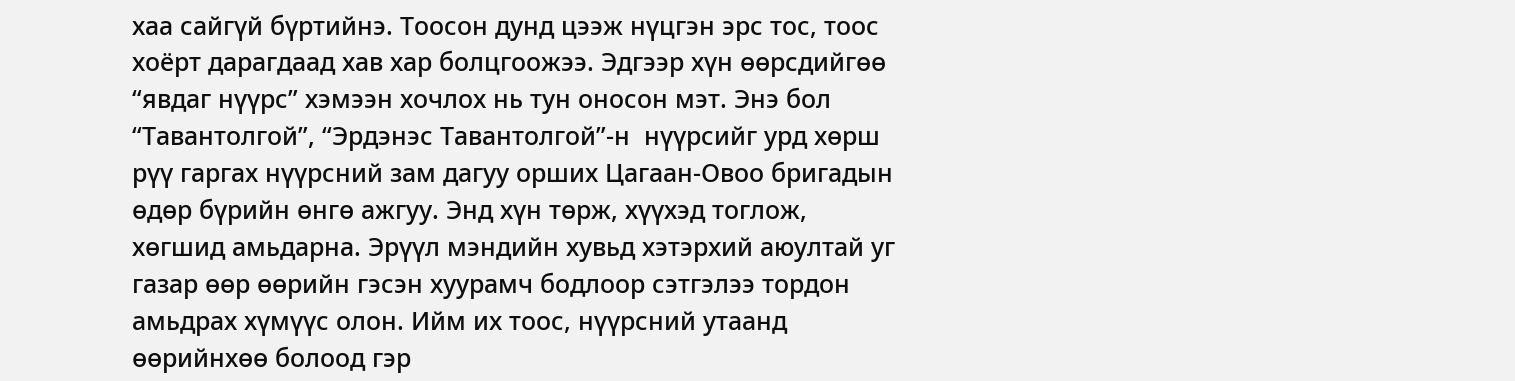хаа сайгүй бүртийнэ. Тоосон дунд цээж нүцгэн эрс тос, тоос хоёрт дарагдаад хав хар болцгоожээ. Эдгээр хүн өөрсдийгөө “явдаг нүүрс” хэмээн хочлох нь тун оносон мэт. Энэ бол “Тавантолгой”, “Эрдэнэс Тавантолгой”-н  нүүрсийг урд хөрш рүү гаргах нүүрсний зам дагуу орших Цагаан-Овоо бригадын өдөр бүрийн өнгө ажгуу. Энд хүн төрж, хүүхэд тоглож, хөгшид амьдарна. Эрүүл мэндийн хувьд хэтэрхий аюултай уг газар өөр өөрийн гэсэн хуурамч бодлоор сэтгэлээ тордон амьдрах хүмүүс олон. Ийм их тоос, нүүрсний утаанд өөрийнхөө болоод гэр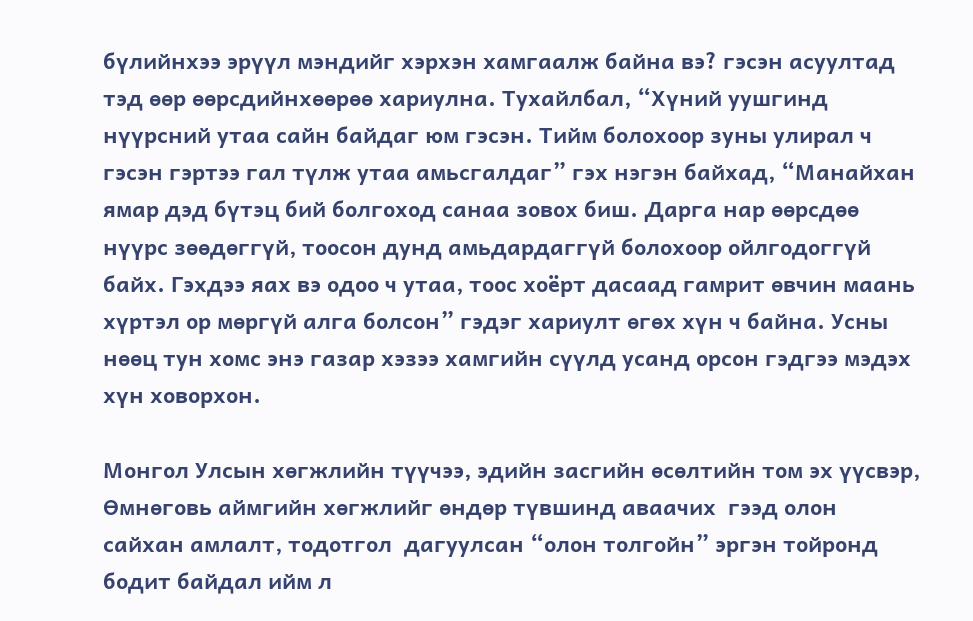бүлийнхээ эрүүл мэндийг хэрхэн хамгаалж байна вэ? гэсэн асуултад тэд өөр өөрсдийнхөөрөө хариулна. Тухайлбал, “Хүний уушгинд нүүрсний утаа сайн байдаг юм гэсэн. Тийм болохоор зуны улирал ч гэсэн гэртээ гал түлж утаа амьсгалдаг” гэх нэгэн байхад, “Манайхан ямар дэд бүтэц бий болгоход санаа зовох биш. Дарга нар өөрсдөө нүүрс зөөдөггүй, тоосон дунд амьдардаггүй болохоор ойлгодоггүй байх. Гэхдээ яах вэ одоо ч утаа, тоос хоёрт дасаад гамрит өвчин маань хүртэл ор мөргүй алга болсон” гэдэг хариулт өгөх хүн ч байна. Усны нөөц тун хомс энэ газар хэзээ хамгийн сүүлд усанд орсон гэдгээ мэдэх хүн ховорхон.

Монгол Улсын хөгжлийн түүчээ, эдийн засгийн өсөлтийн том эх үүсвэр,  Өмнөговь аймгийн хөгжлийг өндөр түвшинд аваачих  гээд олон сайхан амлалт, тодотгол  дагуулсан “олон толгойн” эргэн тойронд бодит байдал ийм л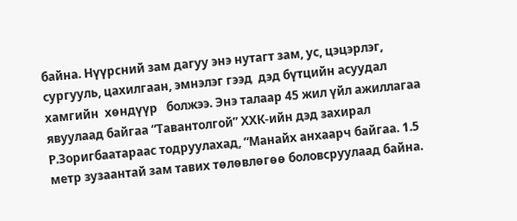байна. Нүүрсний зам дагуу энэ нутагт зам, ус, цэцэрлэг, сургууль, цахилгаан, эмнэлэг гээд  дэд бүтцийн асуудал  хамгийн  хөндүүр   болжээ. Энэ талаар 45 жил үйл ажиллагаа явуулаад байгаа “Тавантолгой” ХХК-ийн дэд захирал Р.Зоригбаатараас тодруулахад, “Манайх анхаарч байгаа. 1.5 метр зузаантай зам тавих төлөвлөгөө боловсруулаад байна.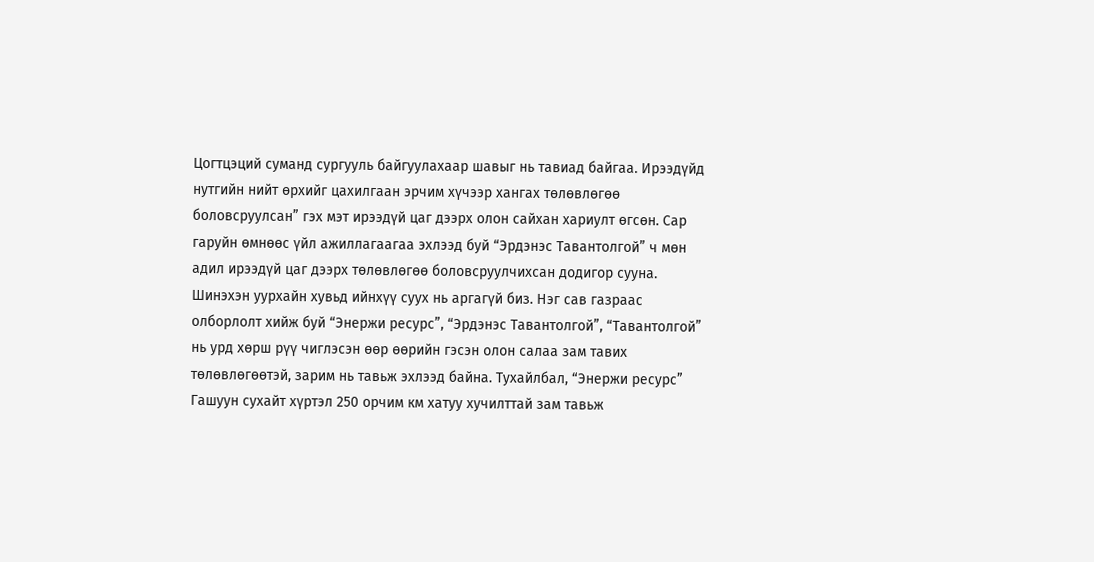Цогтцэций суманд сургууль байгуулахаар шавыг нь тавиад байгаа. Ирээдүйд нутгийн нийт өрхийг цахилгаан эрчим хүчээр хангах төлөвлөгөө боловсруулсан” гэх мэт ирээдүй цаг дээрх олон сайхан хариулт өгсөн. Сар гаруйн өмнөөс үйл ажиллагаагаа эхлээд буй “Эрдэнэс Тавантолгой” ч мөн адил ирээдүй цаг дээрх төлөвлөгөө боловсруулчихсан додигор сууна. Шинэхэн уурхайн хувьд ийнхүү суух нь аргагүй биз. Нэг сав газраас олборлолт хийж буй “Энержи ресурс”, “Эрдэнэс Тавантолгой”, “Тавантолгой” нь урд хөрш рүү чиглэсэн өөр өөрийн гэсэн олон салаа зам тавих төлөвлөгөөтэй, зарим нь тавьж эхлээд байна. Тухайлбал, “Энержи ресурс” Гашуун сухайт хүртэл 250 орчим км хатуу хучилттай зам тавьж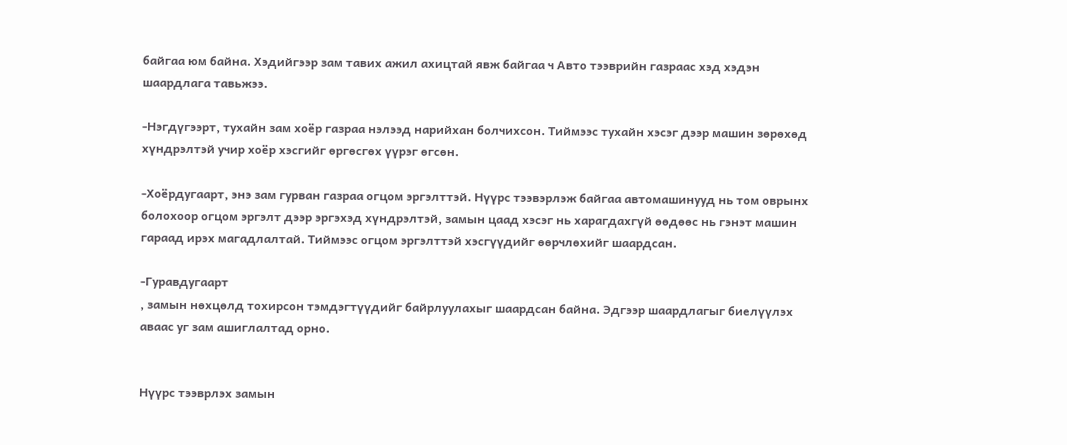байгаа юм байна. Хэдийгээр зам тавих ажил ахицтай явж байгаа ч Авто тээврийн газраас хэд хэдэн шаардлага тавьжээ.

-Нэгдүгээрт, тухайн зам хоёр газраа нэлээд нарийхан болчихсон. Тиймээс тухайн хэсэг дээр машин зөрөхөд хүндрэлтэй учир хоёр хэсгийг өргөсгөх үүрэг өгсөн.

-Хоёрдугаарт, энэ зам гурван газраа огцом эргэлттэй. Нүүрс тээвэрлэж байгаа автомашинууд нь том оврынх болохоор огцом эргэлт дээр эргэхэд хүндрэлтэй, замын цаад хэсэг нь харагдахгүй өөдөөс нь гэнэт машин гараад ирэх магадлалтай. Тиймээс огцом эргэлттэй хэсгүүдийг өөрчлөхийг шаардсан.

-Гуравдугаарт
, замын нөхцөлд тохирсон тэмдэгтүүдийг байрлуулахыг шаардсан байна. Эдгээр шаардлагыг биелүүлэх аваас уг зам ашиглалтад орно.


Нүүрс тээврлэх замын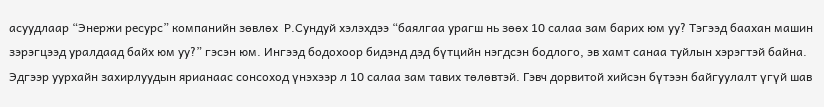асуудлаар “Энержи ресурс” компанийн зөвлөх  Р.Сундуй хэлэхдээ “баялгаа урагш нь зөөх 10 салаа зам барих юм уу? Тэгээд баахан машин зэрэгцээд уралдаад байх юм уу?” гэсэн юм. Ингээд бодохоор бидэнд дэд бүтцийн нэгдсэн бодлого, эв хамт санаа туйлын хэрэгтэй байна. Эдгээр уурхайн захирлуудын ярианаас сонсоход үнэхээр л 10 салаа зам тавих төлөвтэй. Гэвч дорвитой хийсэн бүтээн байгуулалт үгүй шав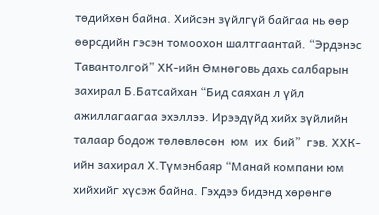төдийхөн байна. Хийсэн зүйлгүй байгаа нь өөр өөрсдийн гэсэн томоохон шалтгаантай. “Эрдэнэс Тавантолгой” ХК-ийн Өмнөговь дахь салбарын захирал Б.Батсайхан “Бид саяхан л үйл ажиллагаагаа эхэллээ. Ирээдүйд хийх зүйлийн талаар бодож төлөвлөсөн  юм  их  бий”  гэв. ХХК-ийн захирал Х.Түмэнбаяр “Манай компани юм хийхийг хүсэж байна. Гэхдээ бидэнд хөрөнгө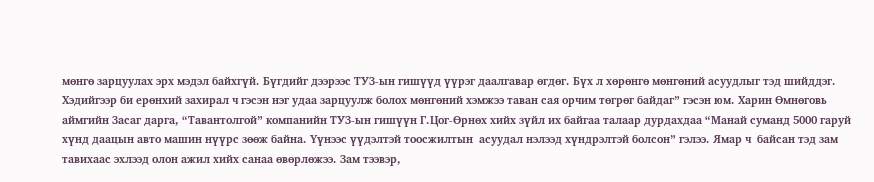мөнгө зарцуулах эрх мэдэл байхгүй. Бүгдийг дээрээс ТУЗ-ын гишүүд үүрэг даалгавар өгдөг. Бүх л хөрөнгө мөнгөний асуудлыг тэд шийддэг. Хэдийгээр би ерөнхий захирал ч гэсэн нэг удаа зарцуулж болох мөнгөний хэмжээ таван сая орчим төгрөг байдаг” гэсэн юм. Харин Өмнөговь аймгийн Засаг дарга, “Тавантолгой” компанийн ТУЗ-ын гишүүн Г.Цог-Өрнөх хийх зүйл их байгаа талаар дурдахдаа “Манай суманд 5000 гаруй хүнд даацын авто машин нүүрс зөөж байна. Үүнээс үүдэлтэй тоосжилтын  асуудал нэлээд хүндрэлтэй болсон” гэлээ. Ямар ч  байсан тэд зам тавихаас эхлээд олон ажил хийх санаа өвөрлөжээ. Зам тээвэр,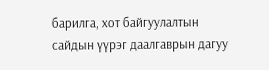барилга, хот байгуулалтын сайдын үүрэг даалгаврын дагуу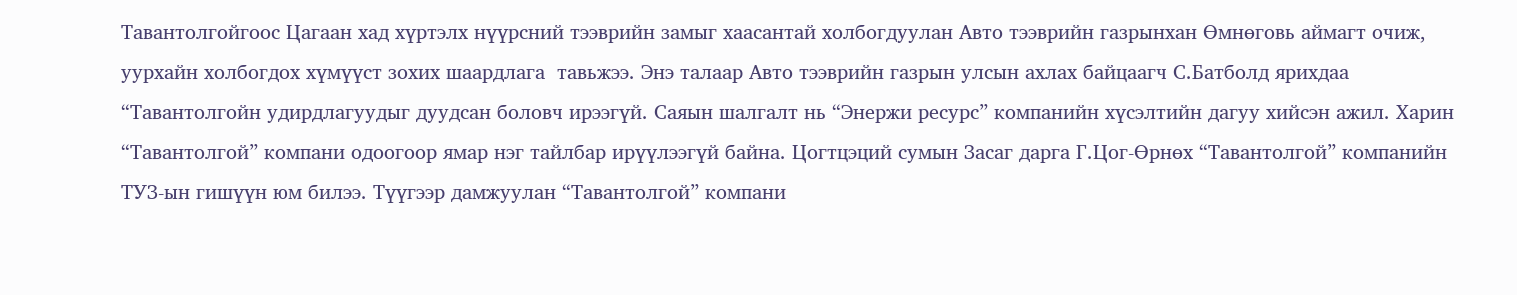Тавантолгойгоос Цагаан хад хүртэлх нүүрсний тээврийн замыг хаасантай холбогдуулан Авто тээврийн газрынхан Өмнөговь аймагт очиж, уурхайн холбогдох хүмүүст зохих шаардлага  тавьжээ. Энэ талаар Авто тээврийн газрын улсын ахлах байцаагч С.Батболд ярихдаа “Тавантолгойн удирдлагуудыг дуудсан боловч ирээгүй. Саяын шалгалт нь “Энержи ресурс” компанийн хүсэлтийн дагуу хийсэн ажил. Харин “Тавантолгой” компани одоогоор ямар нэг тайлбар ирүүлээгүй байна. Цогтцэций сумын Засаг дарга Г.Цог-Өрнөх “Тавантолгой” компанийн ТУЗ-ын гишүүн юм билээ. Түүгээр дамжуулан “Тавантолгой” компани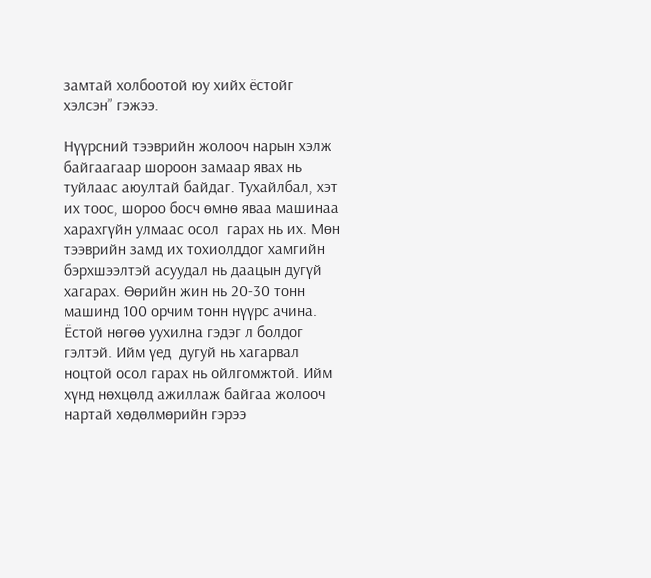замтай холбоотой юу хийх ёстойг хэлсэн” гэжээ.

Нүүрсний тээврийн жолооч нарын хэлж байгаагаар шороон замаар явах нь туйлаас аюултай байдаг. Тухайлбал, хэт их тоос, шороо босч өмнө яваа машинаа харахгүйн улмаас осол  гарах нь их. Мөн тээврийн замд их тохиолддог хамгийн бэрхшээлтэй асуудал нь даацын дугүй хагарах. Өөрийн жин нь 20-30 тонн  машинд 100 орчим тонн нүүрс ачина.  Ёстой нөгөө уухилна гэдэг л болдог гэлтэй. Ийм үед  дугуй нь хагарвал ноцтой осол гарах нь ойлгомжтой. Ийм хүнд нөхцөлд ажиллаж байгаа жолооч нартай хөдөлмөрийн гэрээ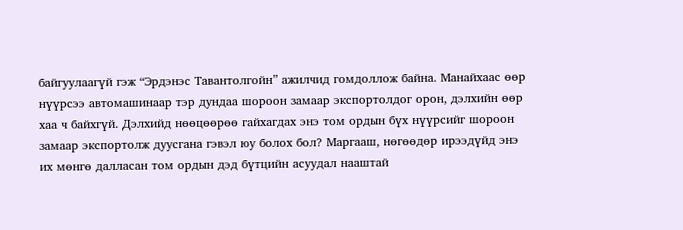байгуулаагүй гэж “Эрдэнэс Тавантолгойн” ажилчид гомдоллож байна. Манайхаас өөр нүүрсээ автомашинаар тэр дундаа шороон замаар экспортолдог орон, дэлхийн өөр хаа ч байхгүй. Дэлхийд нөөцөөрөө гайхагдах энэ том ордын бүх нүүрсийг шороон замаар экспортолж дуусгана гэвэл юу болох бол? Маргааш, нөгөөдөр ирээдүйд энэ их мөнгө далласан том ордын дэд бүтцийн асуудал нааштай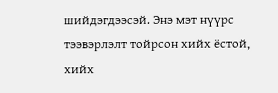шийдэгдээсэй. Энэ мэт нүүрс тээвэрлэлт тойрсон хийх ёстой, хийх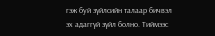гэж буй зүйлсийн талаар бичвэл эх адаггүй зүйл болно. Тиймээс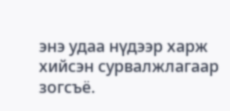энэ удаа нүдээр харж хийсэн сурвалжлагаар зогсъё.